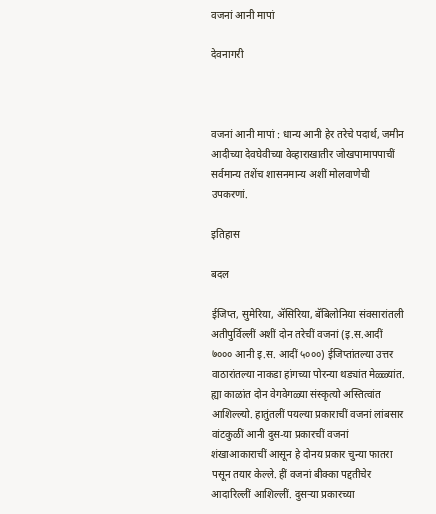वजनां आनी मापां

देवनागरी



वजनां आनी मापां : धान्य आनी हेर तरेचे पदार्थ, जमीन आदीच्या देवघेवीच्या वेव्हाराखातीर जोखपामापपाचीं सर्वमान्य तशेंच शासनमान्य अशीं मोलवाणेची उपकरणां.

इतिहास

बदल

ईजिप्त, सुमेरिया, ॲसिरिया, बॅबिलोनिया संवसारांतली अतीपुर्विल्लीं अशीं दोन तरेचीं वजनां (इ.स.आदीं ७००० आनी इ.स. आदीं ५०००) ईजिप्तांतल्या उत्तर वाठारांतल्या नाकडा हांगच्या पोरन्या थड्यांत मेळ्ळ्यांत. ह्या काळांत दोन वेगवेगळ्या संस्कृत्यो अस्तित्वांत आशिल्ल्यो. हातुंतलीं पयल्या प्रकाराचीं वजनां लांबसार वांटकुळीं आनी दुस-या प्रकारचीं वजनां शंखाआकाराचीं आसून हे दोनय प्रकार चुन्या फातरा पसून तयार केल्ले. हीं वजनां बीक्का पद्दतीचेर आदारिल्लीं आशिल्लीं. दुसऱ्या प्रकारच्या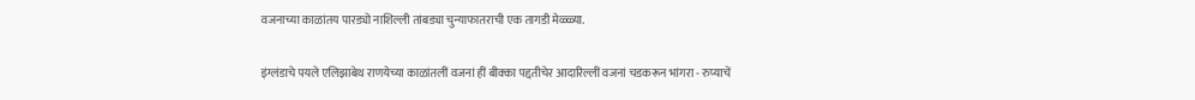वजनाच्या काळांतय पारड्यो नाशिल्ली तांबड्या चुन्याफातराची एक तागडी मेळ्ळ्या.

इंग्लंडाचे पयले एलिझाबेथ राणयेच्या काळांतलीं वजनां हीं बीक्का पद्दतीचेर आदारिल्लीं वजनां चडकरून भांगरा - रुप्याचें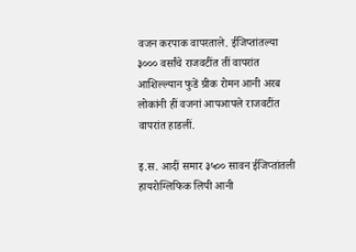वजन करपाक वापरताले. ईजिप्तांतल्या ३००० वर्सांचे राजवटींत तीं वापरांत आशिल्ल्यान फुडें ग्रीक रोमन आनी अरब लोकांनी हीं वजनां आपआपले राजवटींत वापरांत हाडलीं.

इ.स. आदीं समार ३५०० सावन ईजिप्तांतली हायरोग्लिफिक लिपी आनी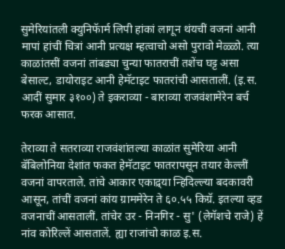सुमेरियांतली क्युनिफॅार्म लिपी हांकां लागून थंयचीं वजनां आनी मापां हांचीं चित्रां आनी प्रत्यक्ष म्हत्वाचो असो पुरावो मेळ्ळो. त्या काळांतसीं वजनां तांबड्या चुन्या फातराचीं तशेंच घट्ट असा बेसाल्ट, डायोराइट आनी हेमॅटाइट फातरांची आसतालीं. (इ.स. आदीं सुमार ३१००) ते इकराव्या - बाराव्या राजवंशामेरेन बर्च फरक आसात.

तेराव्या ते सतराव्या राजवंशांतल्या काळांत सुमेरिया आनी बॅबिलोनिया देशांत फकत हेमॅटाइट फातरापसून तयार केल्लीं वजनां वापरताले. तांचे आकार एकाद्र्या न्हिदिल्ल्या बदकावरी आसून, तांचीं वजनां कांय ग्राममेरेन ते ६०.५५ किग्रॅ. इतल्या व्हड वजनाचीं आसतालीं. तांचेर उर - निनगिर - सु' (लेगॅशचे राजे) हें नांव कोरिल्लें आसतालें. ह्या राजांचो काळ इ.स.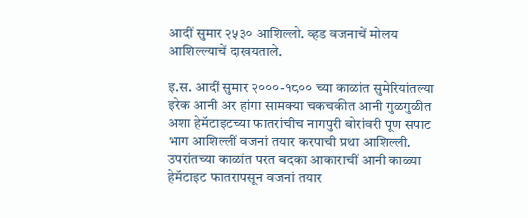आदीं सुमार २५३० आशिल्लो. व्हड वजनाचें मोलय आशिल्ल्याचें दाखयताले.

इ.स. आदीं सुमार २०००-१८०० च्या काळांत सुमेरियांतल्या इरेक आनी अर हांगा सामक्या चकचकीत आनी गुळगुळीत अशा हेमॅटाइटच्या फातरांचीच नागपुरी बोरांवरी पूण सपाट भाग आशिल्लीं वजनां तयार करपाची प्रथा आशिल्ली. उपरांतच्या काळांत परत बदका आकाराचीं आनी काळ्या हेमॅटाइट फातरापसून वजनां तयार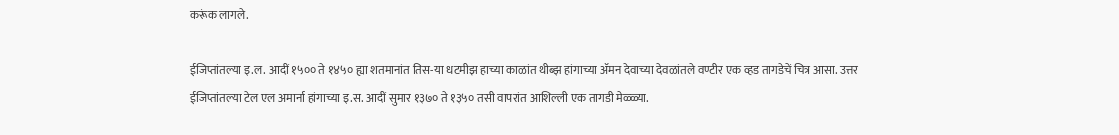करूंक लागले.

ईजिप्तांतल्या इ.ल. आदीं १५०० ते १४५० ह्या शतमानांत तिस-या धटमीझ हाच्या काळांत थीब्झ हांगाच्या ॲमन देवाच्या देवळांतले वण्टीर एक व्हड तागडेचें चित्र आसा. उत्तर ईजिप्तांतल्या टेल एल अमार्ना हांगाच्या इ.स. आदीं सुमार १३७० ते १३५० तसी वापरांत आशिल्ली एक तागडी मेळ्ळ्या.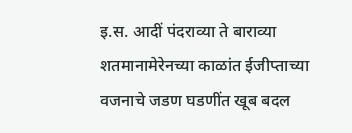इ.स. आदीं पंदराव्या ते बाराव्या शतमानामेरेनच्या काळांत ईजीप्ताच्या वजनाचे जडण घडणींत खूब बदल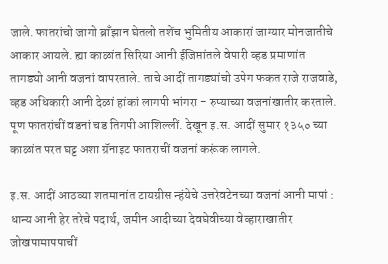जाले. फातरांचो जागो ब्राँझान घेतलो तशेंच भुमितीय आकारां जाग्यार मोनजातीचे आकार आयले. ह्या काळांत सिरिया आनी ईजिप्तांतले वेपारी व्हड प्रमाणांत तागड्यो आनी वजनां वापरताले. ताचे आदीं तागड्यांचो उपेग फकत राजे राजवाडे, व्हड अधिकारी आनी देळां हांकां लागपी भांगरा - रुप्याच्या वजनांखातीर करताले. पूण फातरांचीं वडनां चड तिगपी आशिल्लीं. देखून इ.स. आदीं सुमार १३५० च्या काळांत परत घट्ट अशा ग्रॅनाइट फातराचीं वजनां करूंक लागले.

इ.स. आदीं आठव्या शतमानांत टायग्रीस न्हंयेचे उत्तरेवटेनच्या वजनां आनी मापां : धान्य आनी हेर तरेचे पदार्थ, जमीन आदीच्या देवघेवीच्या वेव्हाराखातीर जोखपामापपाचीं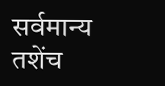सर्वमान्य तशेंच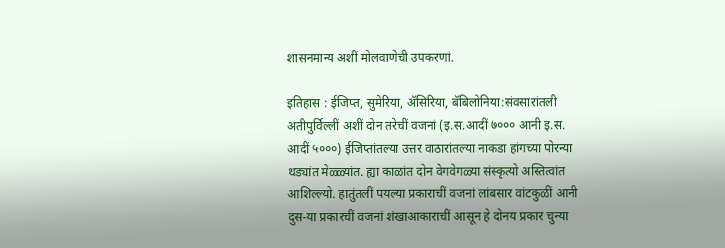शासनमान्य अशीं मोलवाणेची उपकरणां.

इतिहास : ईजिप्त, सुमेरिया, ॲसिरिया, बॅबिलोनिया:संवसारांतली अतीपुर्विल्लीं अशीं दोन तरेचीं वजनां (इ.स.आदीं ७००० आनी इ.स. आदीं ५०००) ईजिप्तांतल्या उत्तर वाठारांतल्या नाकडा हांगच्या पोरन्या थड्यांत मेळ्ळ्यांत. ह्या काळांत दोन वेगवेगळ्या संस्कृत्यो अस्तित्वांत आशिल्ल्यो. हातुंतलीं पयल्या प्रकाराचीं वजनां लांबसार वांटकुळीं आनी दुस-या प्रकारचीं वजनां शंखाआकाराचीं आसून हे दोनय प्रकार चुन्या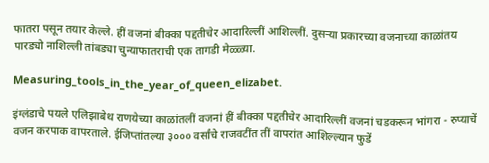फातरा पसून तयार केल्ले. हीं वजनां बीक्का पद्दतीचेर आदारिल्लीं आशिल्लीं. दुसऱ्या प्रकारच्या वजनाच्या काळांतय पारड्यो नाशिल्ली तांबड्या चुन्याफातराची एक तागडी मेळ्ळ्या.

Measuring_tools_in_the_year_of_queen_elizabet.

इंग्लंडाचे पयले एलिझाबेथ राणयेच्या काळांतलीं वजनां हीं बीक्का पद्दतीचेर आदारिल्लीं वजनां चडकरून भांगरा - रुप्याचें वजन करपाक वापरताले. ईजिप्तांतल्या ३००० वर्सांचे राजवटींत तीं वापरांत आशिल्ल्यान फुडें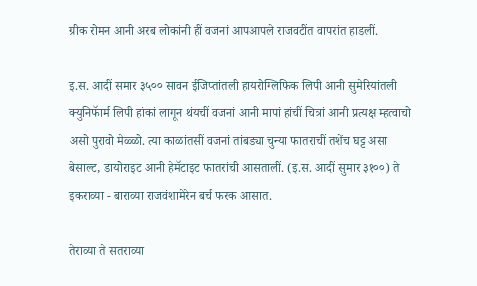ग्रीक रोमन आनी अरब लोकांनी हीं वजनां आपआपले राजवटींत वापरांत हाडलीं.

इ.स. आदीं समार ३५०० सावन ईजिप्तांतली हायरोग्लिफिक लिपी आनी सुमेरियांतली क्युनिफॅार्म लिपी हांकां लागून थंयचीं वजनां आनी मापां हांचीं चित्रां आनी प्रत्यक्ष म्हत्वाचो असो पुरावो मेळ्ळो. त्या काळांतसीं वजनां तांबड्या चुन्या फातराचीं तशेंच घट्ट असा बेसाल्ट, डायोराइट आनी हेमॅटाइट फातरांची आसतालीं. (इ.स. आदीं सुमार ३१००) ते इकराव्या - बाराव्या राजवंशामेरेन बर्च फरक आसात.

तेराव्या ते सतराव्या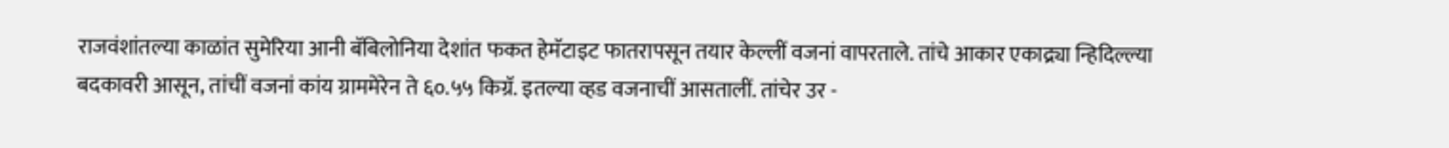राजवंशांतल्या काळांत सुमेरिया आनी बॅबिलोनिया देशांत फकत हेमॅटाइट फातरापसून तयार केल्लीं वजनां वापरताले. तांचे आकार एकाद्र्या न्हिदिल्ल्या बदकावरी आसून, तांचीं वजनां कांय ग्राममेरेन ते ६०.५५ किग्रॅ. इतल्या व्हड वजनाचीं आसतालीं. तांचेर उर -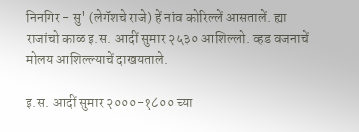निनगिर - सु' (लेगॅशचे राजे) हें नांव कोरिल्लें आसतालें. ह्या राजांचो काळ इ.स. आदीं सुमार २५३० आशिल्लो. व्हड वजनाचें मोलय आशिल्ल्याचें दाखयताले.

इ.स. आदीं सुमार २०००-१८०० च्या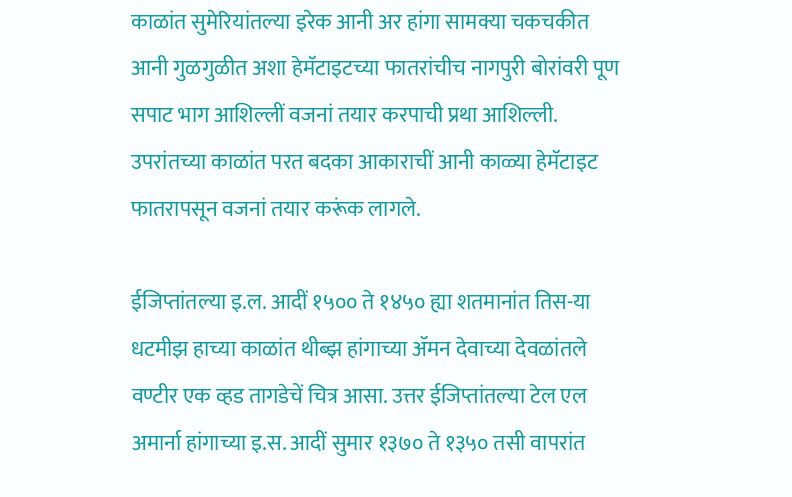काळांत सुमेरियांतल्या इरेक आनी अर हांगा सामक्या चकचकीत आनी गुळगुळीत अशा हेमॅटाइटच्या फातरांचीच नागपुरी बोरांवरी पूण सपाट भाग आशिल्लीं वजनां तयार करपाची प्रथा आशिल्ली. उपरांतच्या काळांत परत बदका आकाराचीं आनी काळ्या हेमॅटाइट फातरापसून वजनां तयार करूंक लागले.

ईजिप्तांतल्या इ.ल. आदीं १५०० ते १४५० ह्या शतमानांत तिस-या धटमीझ हाच्या काळांत थीब्झ हांगाच्या ॲमन देवाच्या देवळांतले वण्टीर एक व्हड तागडेचें चित्र आसा. उत्तर ईजिप्तांतल्या टेल एल अमार्ना हांगाच्या इ.स. आदीं सुमार १३७० ते १३५० तसी वापरांत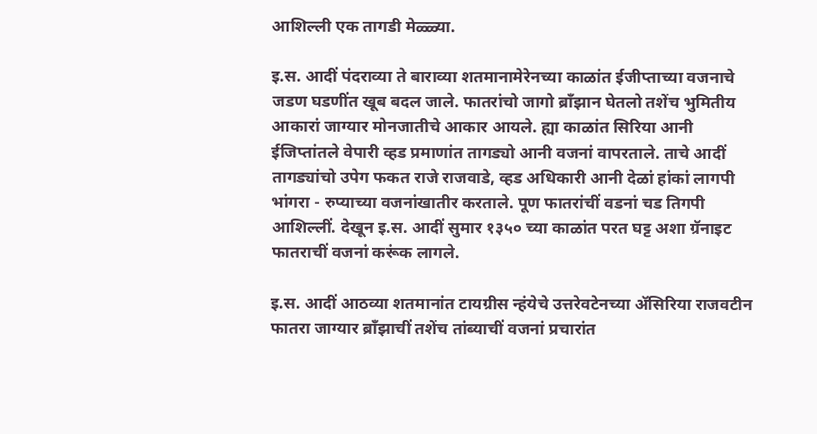आशिल्ली एक तागडी मेळ्ळ्या.

इ.स. आदीं पंदराव्या ते बाराव्या शतमानामेरेनच्या काळांत ईजीप्ताच्या वजनाचे जडण घडणींत खूब बदल जाले. फातरांचो जागो ब्राँझान घेतलो तशेंच भुमितीय आकारां जाग्यार मोनजातीचे आकार आयले. ह्या काळांत सिरिया आनी ईजिप्तांतले वेपारी व्हड प्रमाणांत तागड्यो आनी वजनां वापरताले. ताचे आदीं तागड्यांचो उपेग फकत राजे राजवाडे, व्हड अधिकारी आनी देळां हांकां लागपी भांगरा - रुप्याच्या वजनांखातीर करताले. पूण फातरांचीं वडनां चड तिगपी आशिल्लीं. देखून इ.स. आदीं सुमार १३५० च्या काळांत परत घट्ट अशा ग्रॅनाइट फातराचीं वजनां करूंक लागले.

इ.स. आदीं आठव्या शतमानांत टायग्रीस न्हंयेचे उत्तरेवटेनच्या ॲसिरिया राजवटीन फातरा जाग्यार ब्राँझाचीं तशेंच तांब्याचीं वजनां प्रचारांत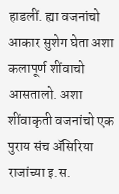हाडलीं. ह्या वजनांचो आकार सुशेग घेता अशा कलापूर्ण शींवाचो आसतालो. अशा शींवाकृती वजनांचो एक पुराय संच ॲसिरिया राजांच्या इ.स.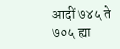आदीं ७४५ ते ७०५ ह्या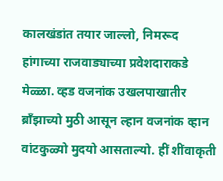कालखंडांत तयार जाल्लो, निमरूद हांगाच्या राजवाड्याच्या प्रवेशदाराकडे मेळ्ळा. व्हड वजनांक उखलपाखातीर ब्राँझाच्यो मुठी आसून ल्हान वजनांक व्हान वांटकुळ्यो मुदयो आसताल्यो. हीं शींवाकृती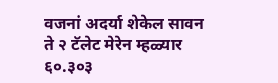वजनां अदर्या शेकेल सावन ते २ टॅलेट मेरेन म्हळ्यार ६०.३०३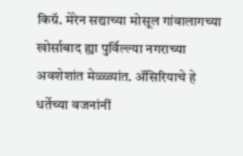किग्रॅ. मेरेन सद्याच्या मोसूल गांवालागच्या खोर्साबाद ह्या पुर्विल्ल्या नगराच्या अवशेशांत मेळ्ळ्यांत. ॲसिरियाचे हे धर्तेच्या वजनांनीं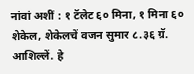नांवां अशीं : १ टॅलेट ६० मिना, १ मिना ६० शेकेल, शेकेलचें वजन सुमार ८.३६ ग्रॅ. आशिल्लें. हे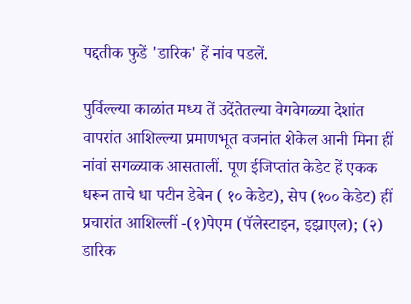पद्दतीक फुडें 'डारिक' हें नांव पडलें.

पुर्विल्ल्या काळांत मध्य तें उदेंतेतल्या वेगवेगळ्या देशांत वापरांत आशिल्ल्या प्रमाणभूत वजनांत शेकेल आनी मिना हीं नांवां सगळ्याक आसतालीं. पूण ईजिप्तांत केडेट हें एकक धरून ताचे धा पटीन डेबेन ( १० केडेट), सेप (१०० केडेट) हीं प्रचारांत आशिल्लीं -(१)पेएम (पॅलेस्टाइन, इझ्राएल); (२) डारिक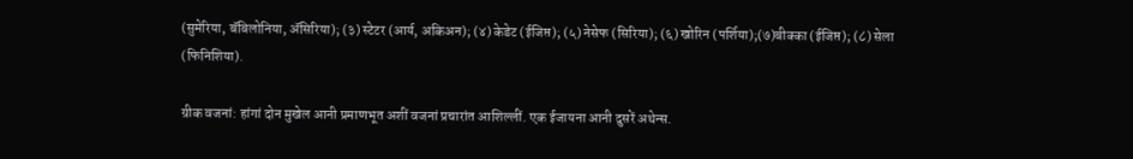(सुमेरिया, बॅबिलोनिया, ॲसिरिया); (३) स्टेटर (आर्य, अकिअन); (४) केडेट (ईजिप्त); (५) नेसेफ (सिरिया); (६) खोरिन (पर्शिया);(७)बीक्का (ईजिप्त); (८) सेला (फिनिशिया).

ग्रीक वजनां: हांगां दोन मुखेल आनी प्रमाणभूत अशीं वजनां प्रचारांत आशिल्लीं. एक ईजायना आनी दुसरें अथेन्स.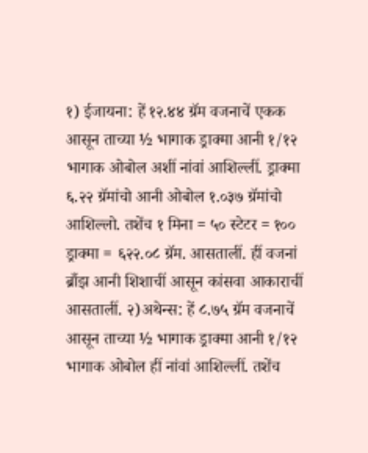१) ईजायना: हें १२.४४ ग्रॅम वजनाचें एकक आसून ताच्या ½ भागाक ड्राक्मा आनी १/१२ भागाक ओबोल अशीं नांवां आशिल्लीं. ड्राक्मा ६.२२ ग्रॅमांचो आनी ओबोल १.०३७ ग्रॅमांचो आशिल्लो. तशेंच १ मिना = ५० स्टेटर = १०० ड्राक्मा = ६२२.०८ ग्रॅम. आसतालीं. हीं वजनां ब्राँझ आनी शिशाचीं आसून कांसवा आकाराचीं आसतालीं. २)अथेन्स: हें ८.७५ ग्रॅम वजनाचें आसून ताच्या ½ भागाक ड्राक्मा आनी १/१२ भागाक ओबोल हीं नांवां आशिल्लीं. तशेंच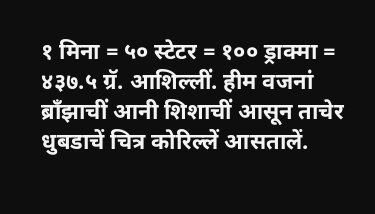१ मिना = ५० स्टेटर = १०० ड्राक्मा = ४३७.५ ग्रॅ. आशिल्लीं. हीम वजनां ब्राँझाचीं आनी शिशाचीं आसून ताचेर धुबडाचें चित्र कोरिल्लें आसतालें.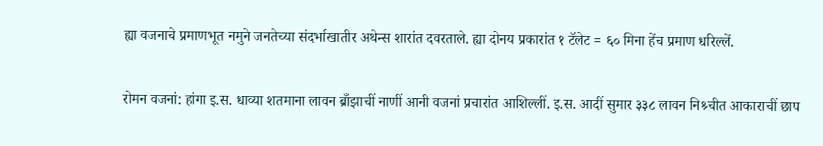ह्या वजनाचे प्रमाणभूत नमुने जनतेच्या संदर्भाखातीर अथेन्स शारांत दवरताले. ह्या दोनय प्रकारांत १ टॅलेट = ६० मिना हेंच प्रमाण धरिल्लें.

रोमन वजनां: हांगा इ.स. धाव्या शतमाना लावन ब्राँझाचीं नाणीं आनी वजनां प्रचारांत आशिल्लीं. इ.स. आदीं सुमार ३३८ लावन निश्र्चीत आकाराचीं छाप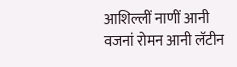आशिल्लीं नाणीं आनी वजनां रोमन आनी लॅटीन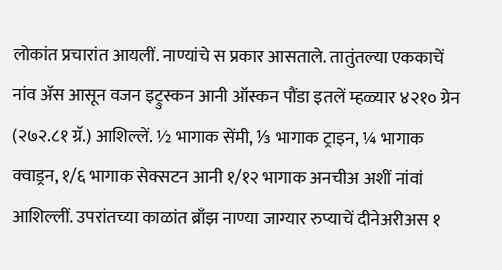लोकांत प्रचारांत आयलीं. नाण्यांचे स प्रकार आसताले. तातुंतल्या एककाचें नांव ॲस आसून वजन इट्रुस्कन आनी ऑस्कन पौंडा इतलें म्हळ्यार ४२१० ग्रेन (२७२.८१ ग्रॅ.) आशिल्लें. ½ भागाक सेंमी, ⅓ भागाक ट्राइन, ¼ भागाक क्वाड्रन, १/६ भागाक सेक्सटन आनी १/१२ भागाक अनचीअ अशीं नांवां आशिल्लीं. उपरांतच्या काळांत ब्राँझ नाण्या जाग्यार रुप्याचें दीनेअरीअस १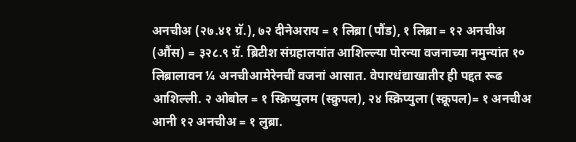अनचीअ (२७.४१ ग्रॅ.), ७२ दीनेअराय = १ लिब्रा (पौंड), १ लिब्रा = १२ अनचीअ (औंस) = ३२८.९ ग्रॅ. ब्रिटीश संग्रहालयांत आशिल्ल्या पोरन्या वजनाच्या नमुन्यांत १० लिब्रालावन ¼ अनचीआमेरेनचीं वजनां आसात. वेपारधंद्याखातीर ही पद्दत रूढ आशिल्ली. २ ओबोल = १ स्क्रिप्युलम (स्क्रुपल), २४ स्क्रिप्युला (स्क्रूपल)= १ अनचीअ आनी १२ अनचीअ = १ लुब्रा.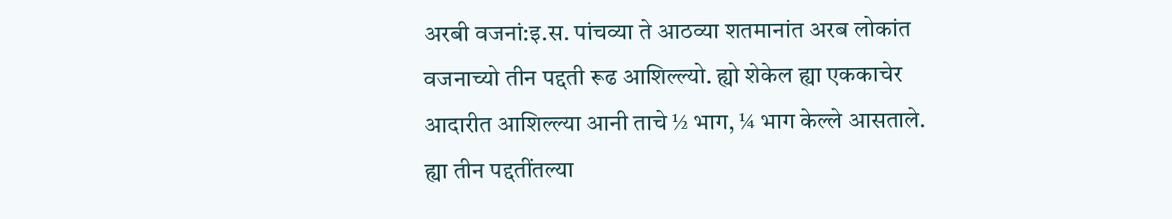अरबी वजनां:इ.स. पांचव्या ते आठव्या शतमानांत अरब लोकांत वजनाच्यो तीन पद्दती रूढ आशिल्ल्यो. ह्यो शेकेल ह्या एककाचेर आदारीत आशिल्ल्या आनी ताचे ½ भाग, ¼ भाग केल्ले आसताले. ह्या तीन पद्दतींतल्या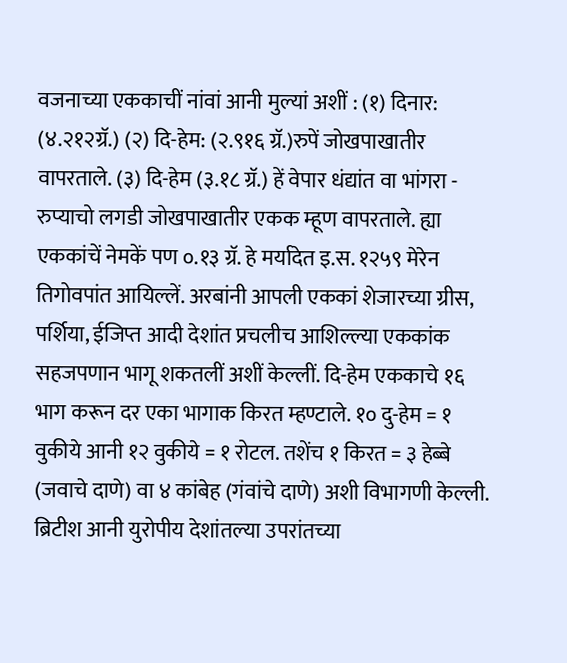वजनाच्या एककाचीं नांवां आनी मुल्यां अशीं : (१) दिनार: (४.२१२ग्रॅ.) (२) दि-हेम: (२.९१६ ग्रॅ.)रुपें जोखपाखातीर वापरताले. (३) दि-हेम (३.१८ ग्रॅ.) हें वेपार धंद्यांत वा भांगरा - रुप्याचो लगडी जोखपाखातीर एकक म्हूण वापरताले. ह्या एककांचें नेमकें पण ०.१३ ग्रॅ. हे मर्यादेत इ.स. १२५९ मेरेन तिगोवपांत आयिल्लें. अरबांनी आपली एककां शेजारच्या ग्रीस, पर्शिया, ईजिप्त आदी देशांत प्रचलीच आशिल्ल्या एककांक सहजपणान भागू शकतलीं अशीं केल्लीं. दि-हेम एककाचे १६ भाग करून दर एका भागाक किरत म्हण्टाले. १० दु-हेम = १ वुकीये आनी १२ वुकीये = १ रोटल. तशेंच १ किरत = ३ हेब्बे (जवाचे दाणे) वा ४ कांबेह (गंवांचे दाणे) अशी विभागणी केल्ली. ब्रिटीश आनी युरोपीय देशांतल्या उपरांतच्या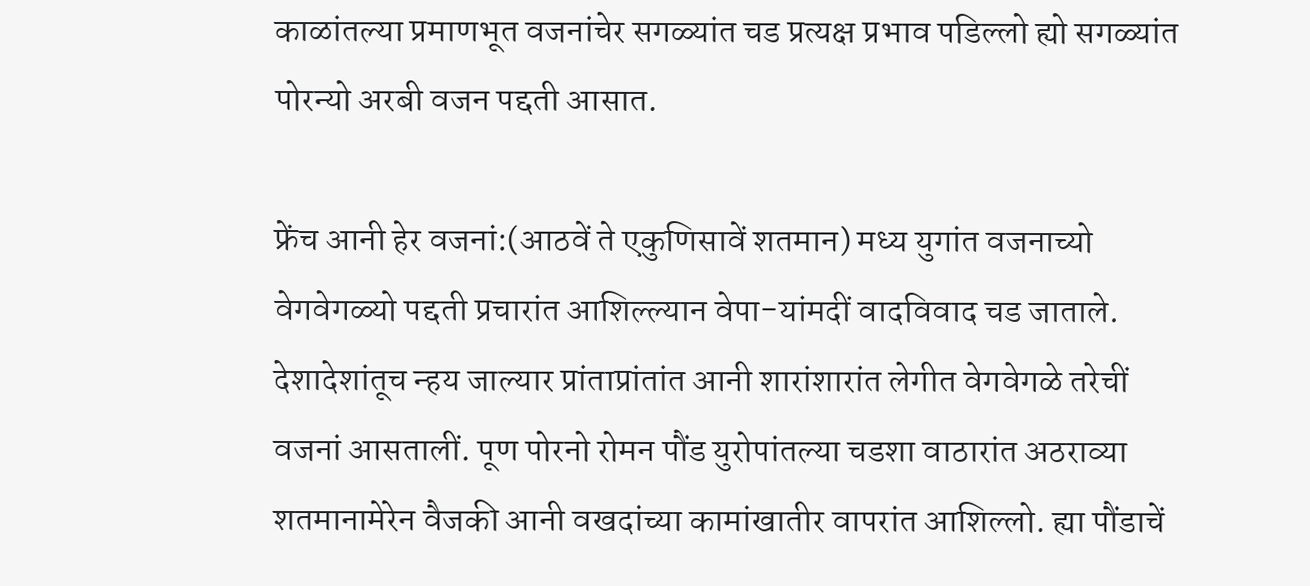काळांतल्या प्रमाणभूत वजनांचेर सगळ्यांत चड प्रत्यक्ष प्रभाव पडिल्लो ह्यो सगळ्यांत पोरन्यो अरबी वजन पद्दती आसात.

फ्रेंच आनी हेर वजनां:(आठवें ते एकुणिसावें शतमान) मध्य युगांत वजनाच्यो वेगवेगळ्यो पद्दती प्रचारांत आशिल्ल्यान वेपा-यांमदीं वादविवाद चड जाताले. देशादेशांतूच न्हय जाल्यार प्रांताप्रांतांत आनी शारांशारांत लेगीत वेगवेगळे तरेचीं वजनां आसतालीं. पूण पोरनो रोमन पौंड युरोपांतल्या चडशा वाठारांत अठराव्या शतमानामेरेन वैजकी आनी वखदांच्या कामांखातीर वापरांत आशिल्लो. ह्या पौंडाचें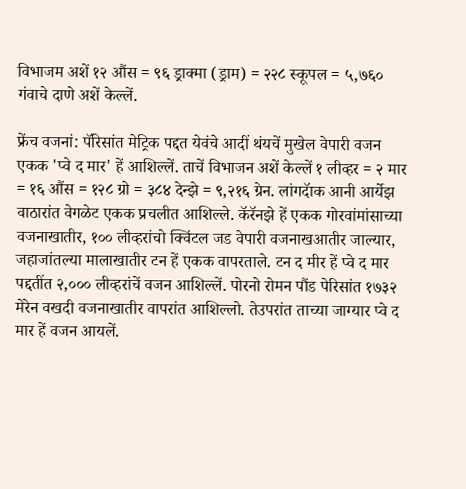विभाजम अशें १२ औंस = ९६ ड्राक्मा (ड्राम) = २२८ स्कूपल = ५,७६० गंवाचे दाणे अशें केल्लें.

फ्रेंच वजनां: पॅरिसांत मेट्रिक पद्दत येवंचे आदीं थंयचें मुखेल वेपारी वजन एकक 'प्वे द मार' हें आशिल्लें. ताचें विभाजन अशें केल्लें १ लीव्हर = २ मार = १६ औंस = १२८ ग्रो = ३८४ देन्झे = ९,२१६ ग्रेन. लांगदॅाक आनी आर्येझ वाठारांत वेगळेट एकक प्रचलीत आशिल्ले. कॅरॅनझे हें एकक गोरवांमांसाच्या वजनाखातीर, १०० लीव्हरांचो क्विंटल जड वेपारी वजनाखआतीर जाल्यार, जहाजांतल्या मालाखातीर टन हें एकक वापरताले. टन द मीर हें प्वे द मार पद्दतींत २,००० लीव्हरांचें वजन आशिल्लें. पोरनो रोमन पौंड पेरिसांत १७३२ मेरेन वखदी वजनाखातीर वापरांत आशिल्लो. तेउपरांत ताच्या जाग्यार प्वे द मार हें वजन आयलें.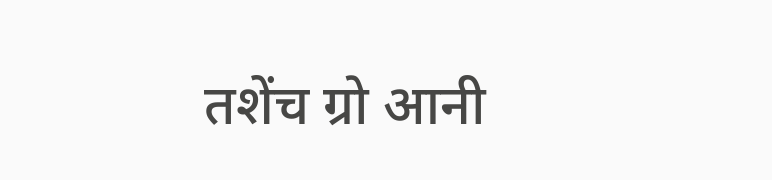तशेंच ग्रो आनी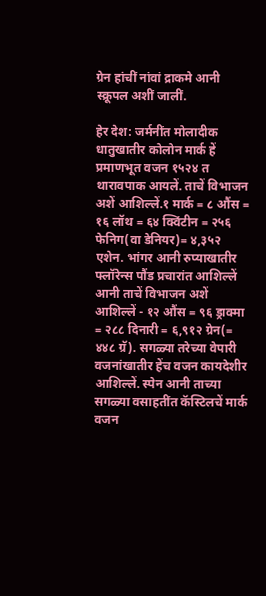ग्रेन हांचीं नांवां द्राकमे आनी स्क्रूपल अशीं जालीं.

हेर देश: जर्मनींत मोलादीक धातुखातीर कोलोन मार्क हें प्रमाणभूत वजन १५२४ त थारावपाक आयलें. ताचें विभाजन अशें आशिल्लें.१ मार्क = ८ औंस = १६ लॉथ = ६४ क्विंटीन = २५६ फेनिग(वा डेनियर)= ४,३५२ एशेन. भांगर आनी रुप्याखातीर फ्लॉरेन्स पौंड प्रचारांत आशिल्लें आनी ताचें विभाजन अशें आशिल्लें - १२ औंस = ९६ ड्राक्मा = २८८ दिनारी = ६,९१२ ग्रेन(= ४४८ ग्रॅ). सगळ्या तरेच्या वेपारी वजनांखातीर हेंच वजन कायदेशीर आशिल्लें. स्पेन आनी ताच्या सगळ्या वसाहतींत कॅस्टिलचें मार्क वजन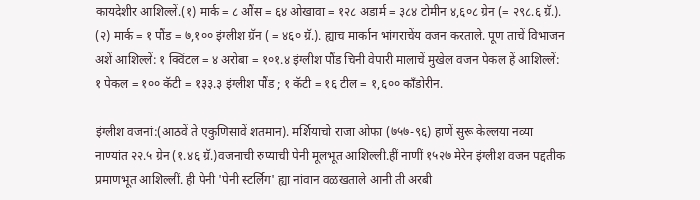कायदेशीर आशिल्लें.(१) मार्क = ८ औंस = ६४ ओखावा = १२८ अडार्म = ३८४ टोमीन ४,६०८ ग्रेन (= २९८.६ ग्रॅ.). (२) मार्क = १ पौंड = ७,१०० इंग्लीश ग्रॅन ( = ४६० ग्रॅ.). ह्याच मार्कान भांगराचेंय वजन करताले. पूण ताचें विभाजन अशें आशिल्लें: १ क्विंटल = ४ अरोबा = १०१.४ इंग्लीश पौंड चिनी वेपारी मालाचें मुखेल वजन पेकल हें आशिल्लें: १ पेकल = १०० कॅटी = १३३.३ इंग्लीश पौंड ; १ कॅटी = १६ टील = १,६०० काँडोरीन.

इंग्लीश वजनां:(आठवें ते एकुणिसावें शतमान). मर्शियाचो राजा ओफा (७५७-९६) हाणें सुरू केल्लया नव्या नाण्यांत २२.५ ग्रेन (१.४६ ग्रॅ.)वजनाची रुप्याची पेनी मूलभूत आशिल्ली.हीं नाणीं १५२७ मेरेन इंग्लीश वजन पद्दतीक प्रमाणभूत आशिल्लीं. ही पेनी 'पेनी स्टर्लिग' ह्या नांवान वळखताले आनी ती अरबी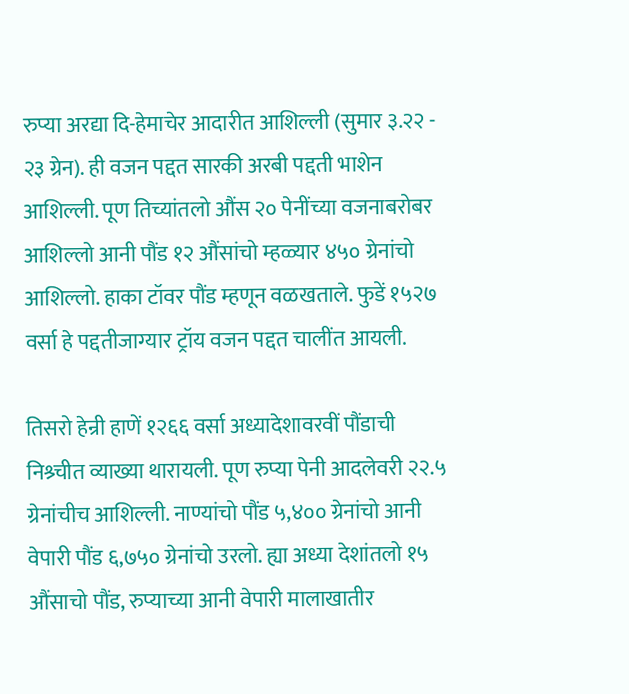रुप्या अरद्या दि-हेमाचेर आदारीत आशिल्ली (सुमार ३.२२ - २३ ग्रेन). ही वजन पद्दत सारकी अरबी पद्दती भाशेन आशिल्ली. पूण तिच्यांतलो औंस २० पेनींच्या वजनाबरोबर आशिल्लो आनी पौंड १२ औंसांचो म्हळ्यार ४५० ग्रेनांचो आशिल्लो. हाका टॉवर पौंड म्हणून वळखताले. फुडें १५२७ वर्सा हे पद्दतीजाग्यार ट्रॉय वजन पद्दत चालींत आयली.

तिसरो हेन्री हाणें १२६६ वर्सा अध्यादेशावरवीं पौंडाची निश्र्चीत व्याख्या थारायली. पूण रुप्या पेनी आदलेवरी २२.५ ग्रेनांचीच आशिल्ली. नाण्यांचो पौंड ५,४०० ग्रेनांचो आनी वेपारी पौंड ६,७५० ग्रेनांचो उरलो. ह्या अध्या देशांतलो १५ औंसाचो पौंड, रुप्याच्या आनी वेपारी मालाखातीर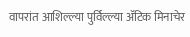वापरांत आशिल्ल्या पुर्विल्ल्या ॲटिक मिनाचेर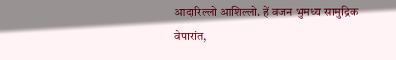आदारिल्लो आशिल्लो. हें वजन भुमध्य सामुद्रिक वेपारांत,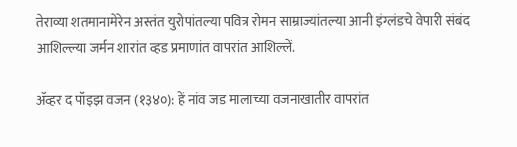तेराव्या शतमानामेरेन अस्तंत युरोपांतल्या पवित्र रोमन साम्राज्यांतल्या आनी इंग्लंडचे वेपारी संबंद आशिल्ल्या जर्मन शारांत व्हड प्रमाणांत वापरांत आशिल्लें.

ॲव्हर द पॉइझ वजन (१३४०): हें नांव जड मालाच्या वजनाखातीर वापरांत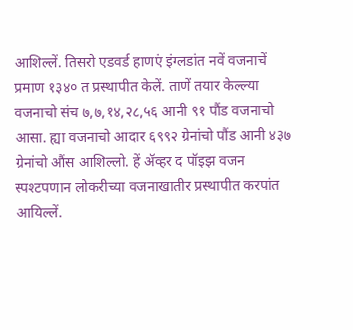आशिल्लें. तिसरो एडवर्ड हाणएं इंग्लडांत नवें वजनाचें प्रमाण १३४० त प्रस्थापीत केलें. ताणें तयार केल्ल्या वजनाचो संच ७,७,१४,२८,५६ आनी ९१ पौंड वजनाचो आसा. ह्या वजनाचो आदार ६९९२ ग्रेनांचो पौंड आनी ४३७ ग्रेनांचो औंस आशिल्लो. हें ॲव्हर द पॉइझ वजन स्पश्टपणान लोकरीच्या वजनाखातीर प्रस्थापीत करपांत आयिल्लें.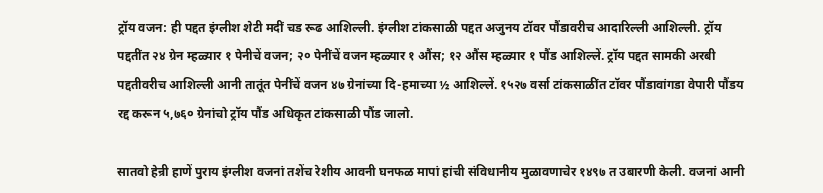ट्रॉय वजन: ही पद्दत इंग्लीश शेटी मदीं चड रूढ आशिल्ली. इंग्लीश टांकसाळी पद्दत अजुनय टॉवर पौंडावरीच आदारिल्ली आशिल्ली. ट्रॉय पद्दतींत २४ ग्रेन म्हळ्यार १ पेनीचें वजन; २० पेनींचें वजन म्हळ्यार १ औंस; १२ औंस म्हळ्यार १ पौंड आशिल्लें. ट्रॉय पद्दत सामकी अरबी पद्दतीवरीच आशिल्ली आनी तातूंत पेनींचें वजन ४७ ग्रेनांच्या दि-हमाच्या ½ आशिल्लें. १५२७ वर्सा टांकसाळींत टॉवर पौंडावांगडा वेपारी पौंडय रद्द करून ५,७६० ग्रेनांचो ट्रॉय पौंड अधिकृत टांकसाळी पौंड जालो.

सातवो हेन्री हाणें पुराय इंग्लीश वजनां तशेंच रेशीय आवनी घनफळ मापां हांची संविधानीय मुळावणाचेर १४९७ त उबारणी केली. वजनां आनी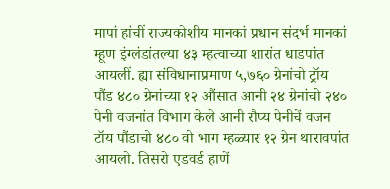मापां हांचीं राज्यकोशीय मानकां प्रधान संदर्भ मानकां म्हूण इंग्लंडांतल्या ४३ म्हत्वाच्या शारांत धाडपांत आयलीं. ह्या संविधानाप्रमाण ५,७६० ग्रेनांचो ट्रॉय पौंड ४८० ग्रेनांच्या १२ औंसात आनी २४ ग्रेनांचो २४० पेनी वजनांत विभाग केले आनी रौप्य पेनीचें वजन टॉय पौंडाचो ४८० वो भाग म्हळ्यार १२ ग्रेन थारावपांत आयलो. तिसरो एडवर्ड हाणें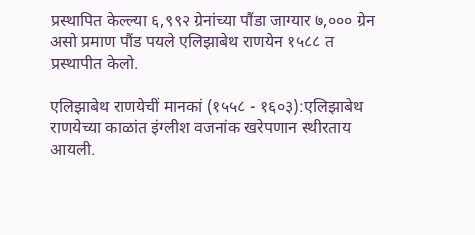प्रस्थापित केल्ल्या ६,९९२ ग्रेनांच्या पौंडा जाग्यार ७,००० ग्रेन असो प्रमाण पौंड पयले एलिझाबेथ राणयेन १५८८ त प्रस्थापीत केलो.

एलिझाबेथ राणयेचीं मानकां (१५५८ - १६०३):एलिझाबेथ राणयेच्या काळांत इंग्लीश वजनांक खरेपणान स्थीरताय आयली.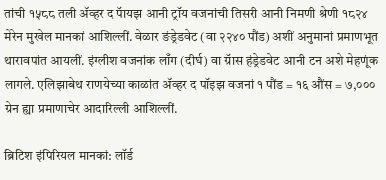तांची १५८८ तली ॲव्हर द पॅायझ आनी ट्रॉय वजनांची तिसरी आनी निमणी श्रेणी १८२४ मेरेन मुखेल मानकां आशिल्लीं. वेळार ङंड्रेडवेट (वा २२४० पौंड) अशीं अनुमानां प्रमाणभूत थारावपांत आयलीं. इंग्लीश वजनांक लाँग (दीर्घ) वा ग्रॅास हंड्रेडवेट आनी टन अशे मेहणूंक लागले. एलिझाबेथ राणयेच्या काळांत ॲव्हर द पॉइझ वजनां १ पौंड = १६ औंस = ७,००० ग्रेन ह्या प्रमाणाचेर आदारिल्ली आशिल्लीं.

ब्रिटिश इंपिरियल मानकां: लॉर्ड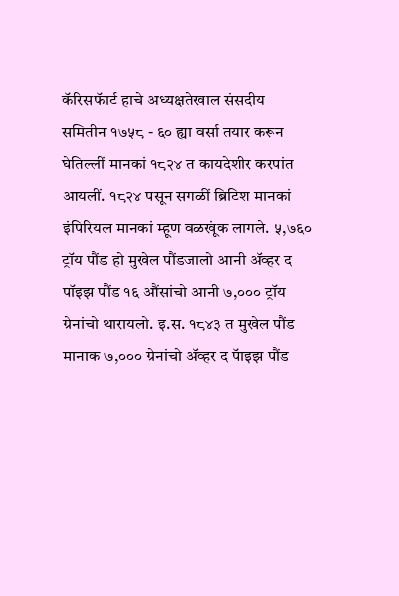कॅरिसफॅार्ट हाचे अध्यक्षतेखाल संसदीय समितीन १७५८ - ६० ह्या वर्सा तयार करून घेतिल्लीं मानकां १८२४ त कायदेशीर करपांत आयलीं. १८२४ पसून सगळीं ब्रिटिश मानकां इंपिरियल मानकां म्हूण वळखूंक लागले. ५,७६० ट्रॉय पौंड हो मुखेल पौंडजालो आनी ॲव्हर द पॉइझ पौंड १६ औंसांचो आनी ७,००० ट्रॉय ग्रेनांचो थारायलो. इ.स. १८४३ त मुखेल पौंड मानाक ७,००० ग्रेनांचो ॲव्हर द पॅाइझ पौंड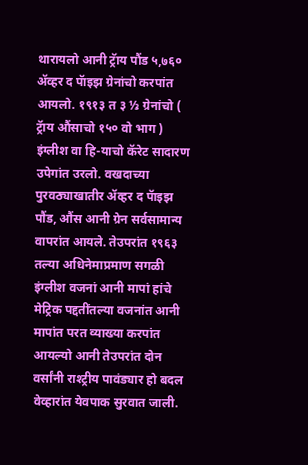थारायलो आनी ट्रॅाय पौंड ५,७६० ॲव्हर द पॅाइझ ग्रेनांचो करपांत आयलो. १९१३ त ३ ⅓ ग्रेनांचो ( ट्रॅाय औंसाचो १५० वो भाग ) इंग्लीश वा हि-याचो कॅरेट सादारण उपेगांत उरलो. वखदाच्या पुरवठ्याखातीर ॲव्हर द पॅाइझ पौंड, औंस आनी ग्रेन सर्वसामान्य वापरांत आयले. तेउपरांत १९६३ तल्या अधिनेमाप्रमाण सगळी इंग्लीश वजनां आनी मापां हांचे मेट्रिक पद्दतींतल्या वजनांत आनी मापांत परत व्याख्या करपांत आयल्यो आनी तेउपरांत दोन वर्सांनी राश्ट्रीय पावंड्यार हो बदल वेव्हारांत येवपाक सुरवात जाली.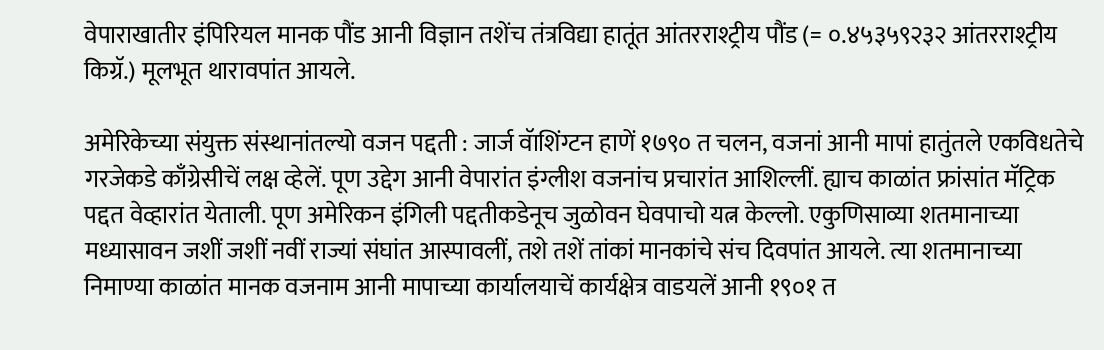वेपाराखातीर इंपिरियल मानक पौंड आनी विज्ञान तशेंच तंत्रविद्या हातूंत आंतरराश्ट्रीय पौंड (= ०.४५३५९२३२ आंतरराश्ट्रीय किग्रॅ.) मूलभूत थारावपांत आयले.

अमेरिकेच्या संयुक्त संस्थानांतल्यो वजन पद्दती : जार्ज वॅाशिंग्टन हाणें १७९० त चलन, वजनां आनी मापां हातुंतले एकविधतेचे गरजेकडे काँग्रेसीचें लक्ष व्हेलें. पूण उद्देग आनी वेपारांत इंग्लीश वजनांच प्रचारांत आशिल्लीं. ह्याच काळांत फ्रांसांत मॅट्रिक पद्दत वेव्हारांत येताली. पूण अमेरिकन इंगिली पद्दतीकडेनूच जुळोवन घेवपाचो यत्न केल्लो. एकुणिसाव्या शतमानाच्या मध्यासावन जशीं जशीं नवीं राज्यां संघांत आस्पावलीं, तशे तशें तांकां मानकांचे संच दिवपांत आयले. त्या शतमानाच्या निमाण्या काळांत मानक वजनाम आनी मापाच्या कार्यालयाचें कार्यक्षेत्र वाडयलें आनी १९०१ त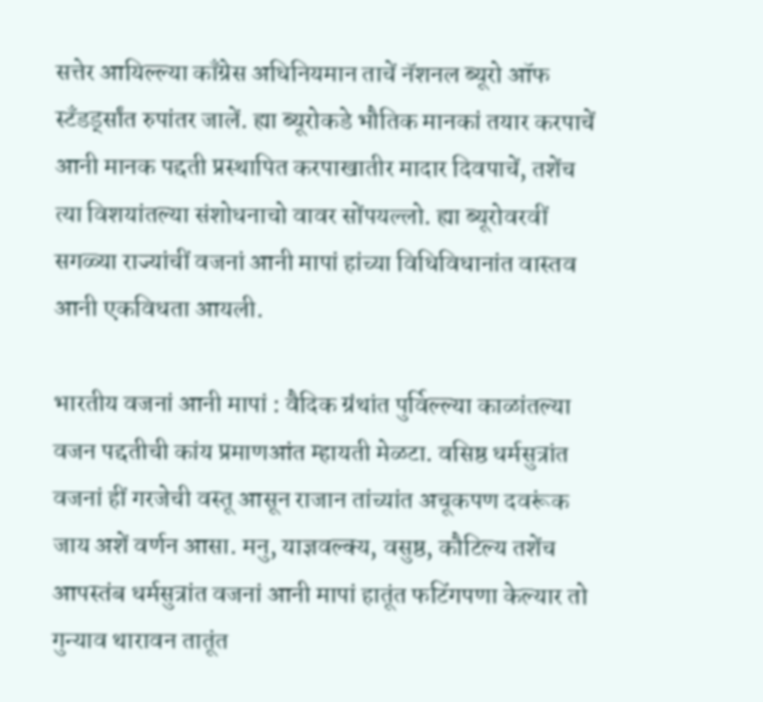सत्तेर आयिल्ल्या काँग्रेस अधिनियमान ताचें नॅशनल ब्यूरो ऑफ स्टँडर्ड्सांत रुपांतर जालें. ह्या ब्यूरोकडे भौतिक मानकां तयार करपाचें आनी मानक पद्दती प्रस्थापित करपाखातीर मादार दिवपाचें, तशेंच त्या विशयांतल्या संशोधनाचो वावर सोंपयल्लो. ह्या ब्यूरोवरवीं सगळ्या राज्यांचीं वजनां आनी मापां हांच्या विधिविधानांत वास्तव आनी एकविधता आयली.

भारतीय वजनां आनी मापां : वैदिक ग्रंथांत पुर्विल्ल्या काळांतल्या वजन पद्दतीची कांय प्रमाणआंत म्हायती मेळटा. वसिष्ठ धर्मसुत्रांत वजनां हीं गरजेची वस्तू आसून राजान तांच्यांत अचूकपण दवरूंक जाय अशें वर्णन आसा. मनु, याज्ञवल्क्य, वसुष्ठ, कौटिल्य तशेंच आपस्तंब धर्मसुत्रांत वजनां आनी मापां हातूंत फटिंगपणा केल्यार तो गुन्याव थारावन तातूंत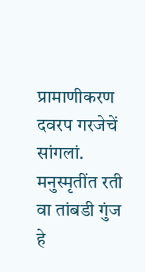प्रामाणीकरण दवरप गरजेचें सांगलां. मनुस्मृतींत रती वा तांबडी गुंज हे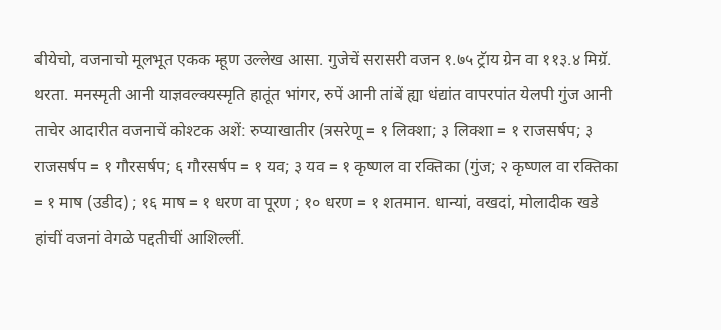बीयेचो, वजनाचो मूलभूत एकक म्हूण उल्लेख आसा. गुजेचें सरासरी वजन १.७५ ट्रॅाय ग्रेन वा ११३.४ मिग्रॅ. थरता. मनस्मृती आनी याज्ञवल्क्यस्मृति हातूंत भांगर, रुपें आनी तांबें ह्या धंद्यांत वापरपांत येलपी गुंज आनी ताचेर आदारीत वजनाचें कोश्टक अशें: रुप्याखातीर (त्रसरेणू = १ लिक्शा; ३ लिक्शा = १ राजसर्षप; ३ राजसर्षप = १ गौरसर्षप; ६ गौरसर्षप = १ यव; ३ यव = १ कृष्णल वा रक्तिका (गुंज; २ कृष्णल वा रक्तिका = १ माष (उडीद) ; १६ माष = १ धरण वा पूरण ; १० धरण = १ शतमान. धान्यां, वखदां, मोलादीक खडे हांचीं वजनां वेगळे पद्दतीचीं आशिल्लीं.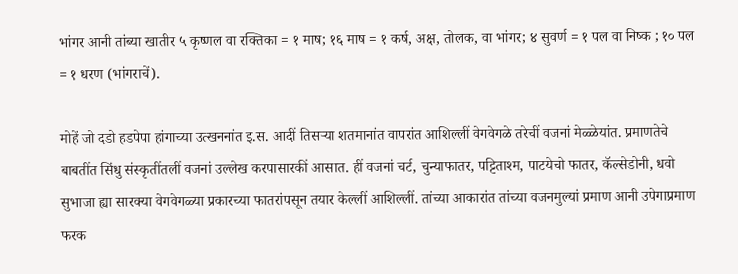भांगर आनी तांब्या खातीर ५ कृष्णल वा रक्तिका = १ माष; १६ माष = १ कर्ष, अक्ष, तोलक, वा भांगर; ४ सुवर्ण = १ पल वा निष्क ; १० पल = १ धरण (भांगराचें).

मोहें जो दडो हडपेपा हांगाच्या उत्खननांत इ.स. आदीं तिसऱ्या शतमानांत वापरांत आशिल्लीं वेगवेगळे तरेचीं वजनां मेळ्ळेयांत. प्रमाणतेचे बाबतींत सिंधु संस्कृतींतलीं वजनां उल्लेख करपासारकीं आसात. हीं वजनां चर्ट, चुन्याफातर, पट्टिताश्म, पाटयेचो फातर, कॅल्सेडोनी, धवो सुभाजा ह्या सारक्या वेगवेगळ्या प्रकारच्या फातरांपसून तयार केल्लीं आशिल्लीं. तांच्या आकारांत तांच्या वजनमुल्यां प्रमाण आनी उपेगाप्रमाण फरक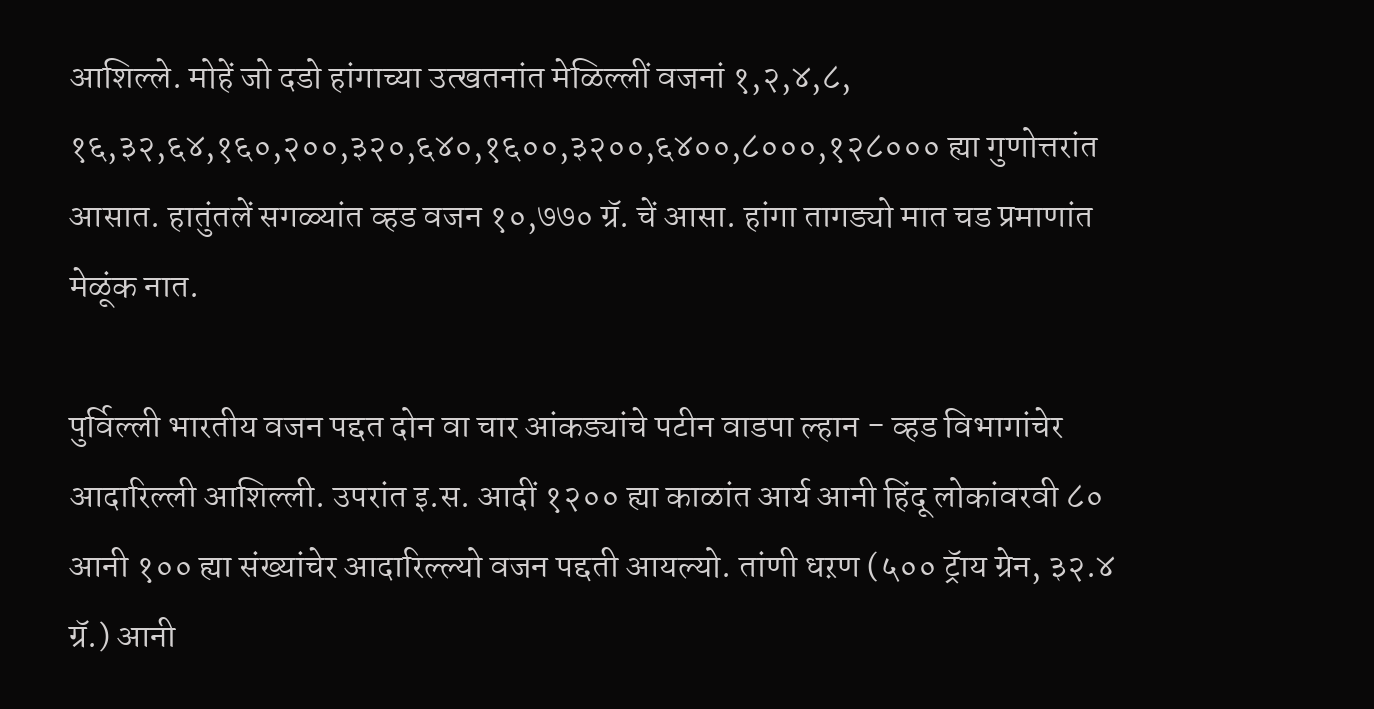आशिल्ले. मोहें जो दडो हांगाच्या उत्खतनांत मेळिल्लीं वजनां १,२,४,८, १६,३२,६४,१६०,२००,३२०,६४०,१६००,३२००,६४००,८०००,१२८००० ह्या गुणोत्तरांत आसात. हातुंतलें सगळ्यांत व्हड वजन १०,७७० ग्रॅ. चें आसा. हांगा तागड्यो मात चड प्रमाणांत मेळूंक नात.

पुर्विल्ली भारतीय वजन पद्दत दोन वा चार आंकड्यांचे पटीन वाडपा ल्हान - व्हड विभागांचेर आदारिल्ली आशिल्ली. उपरांत इ.स. आदीं १२०० ह्या काळांत आर्य आनी हिंदू लोकांवरवी ८० आनी १०० ह्या संख्यांचेर आदारिल्ल्यो वजन पद्दती आयल्यो. तांणी धऱण (५०० ट्रॅाय ग्रेन, ३२.४ ग्रॅ.) आनी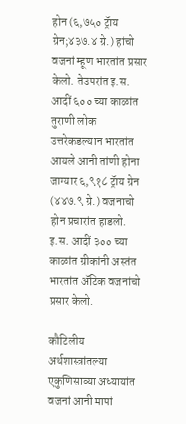होन (६,७५० ट्रॅाय ग्रेन;४३७.४ ग्रे.) हांचो वजनां म्हूण भारतांत प्रसार केलो. तेउपरांत इ.स. आदीं ६०० च्या काळांत तुराणी लोक उत्तरेकडल्यान भारतांत आयले आनी तांणी होना जाग्यार ६,९१८ ट्रॅाय ग्रेन (४४७.९ ग्रे.) वजनाचो होन प्रचारांत हाडलो. इ.स. आदीं ३०० च्या काळांत ग्रीकांनी अस्तंत भारतांत ॲटिक वजनांचो प्रसार केलो.

कौटिलीय अर्थशास्त्रांतल्या एकुणिसाव्या अध्यायांत वजनां आनी मापां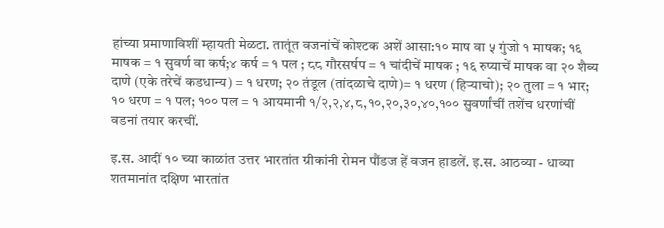हांच्या प्रमाणाविशीं म्हायती मेळटा. तातूंत वजनांचें कोश्टक अशें आसा:१० माष वा ५ गुंजो १ माषक; १६ माषक = १ सुवर्ण वा कर्ष;४ कर्ष = १ पल ; ८८ गौरसर्षप = १ चांदीचें माषक ; १६ रुप्याचें माषक वा २० शैब्य दाणे (एके तरेचें कडधान्य) = १ धरण; २० तंडूल (तांदळाचे दाणे)= १ धरण (हिऱ्याचो); २० तुला = १ भार; १० धरण = १ पल; १०० पल = १ आयमानी १/२,२,४,८,१०,२०,३०,४०,१०० सुवर्णांचीं तशेंच धरणांचीं वडनां तयार करचीं.

इ.स. आदीं १० च्या काळांत उत्तर भारतांत ग्रीकांनी रोमन पौंडज हें वजन हाडलें. इ.स. आठव्या - धाव्या शतमानांत दक्षिण भारतांत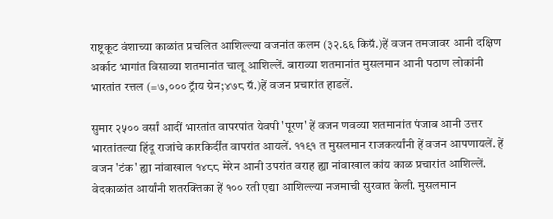राष्ट्रकूट वंशाच्या काळांत प्रचलित आशिल्ल्या वजनांत कलम (३२.६६ किग्रॅ.)हें वजन तमजावर आनी दक्षिण अर्काट भागांत विसाव्या शतमानांत चालू आशिल्लें. बाराव्या शतमानांत मुसलमान आनी पठाण लोकांनी भारतांत रत्तल (=७,००० ट्रॅाय ग्रेन;४७८ ग्रॅ.)हें वजन प्रचारांत हाडलें.

सुमार २५०० वर्सां आदीं भारतांत वापरपांत येवपी 'पूरण' हें वजन णवव्या शतमानांत पंजाब आनी उत्तर भारतांतल्या हिंदू राजांचे कारकिर्दींत वापरांत आयलें. ११९१ त मुसलमान राजकर्त्यांनी हें वजन आपणायलें. हें वजन 'टंक' ह्या नांवाखाल १४८८ मेरेन आनी उपरांत वराह ह्या नांवाखाल कांय काळ प्रचारांत आशिल्लें. वेदकाळांत आर्यांनी शतरक्तिका हें १०० रती एद्या आशिल्ल्या नजमाची सुरवात केली. मुसलमान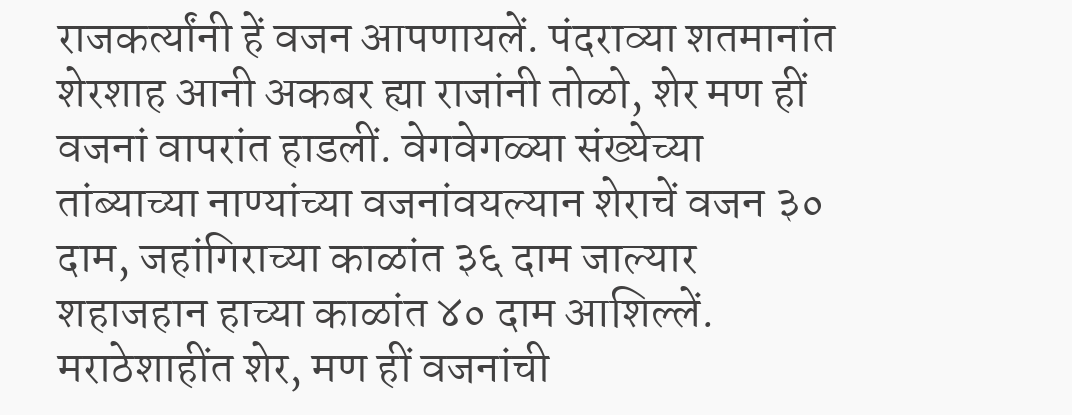राजकर्त्यांनी हें वजन आपणायलें. पंदराव्या शतमानांत शेरशाह आनी अकबर ह्या राजांनी तोळो, शेर मण हीं वजनां वापरांत हाडलीं. वेगवेगळ्या संख्येच्या तांब्याच्या नाण्यांच्या वजनांवयल्यान शेराचें वजन ३० दाम, जहांगिराच्या काळांत ३६ दाम जाल्यार शहाजहान हाच्या काळांत ४० दाम आशिल्लें. मराठेशाहींत शेर, मण हीं वजनांची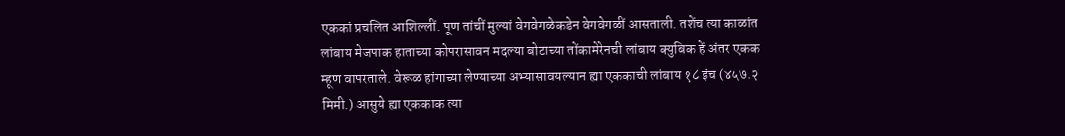एककां प्रचलित आशिल्लीं. पूण तांचीं मुल्यां वेगवेगळेकडेन वेगवेगळीं आसताली. तशेंच त्या काळांत लांबाय मेजपाक हाताच्या कोपरासावन मदल्या बोटाच्या तोंकामेरेनची लांबाय क्युबिक हें अंतर एकक म्हूण वापरताले. वेरूळ हांगाच्या लेण्याच्या अभ्यासावयल्यान ह्या एककाची लांबाय १८ इंच (४५७.२ मिमी.) आसुये ह्या एककाक त्या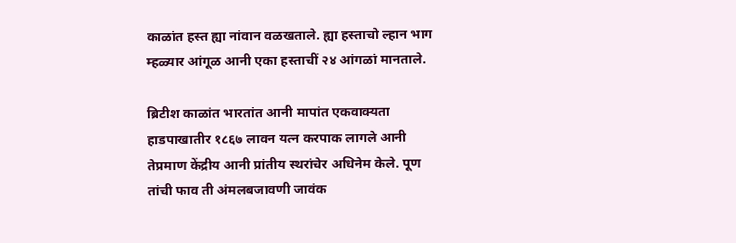काळांत हस्त ह्या नांवान वळखताले. ह्या हस्ताचो ल्हान भाग म्हळ्यार आंगूळ आनी एका हस्ताचीं २४ आंगळां मानताले.

ब्रिटीश काळांत भारतांत आनी मापांत एकवाक्यता हाडपाखातीर १८६७ लावन यत्न करपाक लागले आनी तेप्रमाण केंद्रीय आनी प्रांतीय स्थरांचेर अधिनेम केले. पूण तांची फाव ती अंमलबजावणी जावंक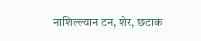नाशिल्ल्यान टन, शेर, छटाक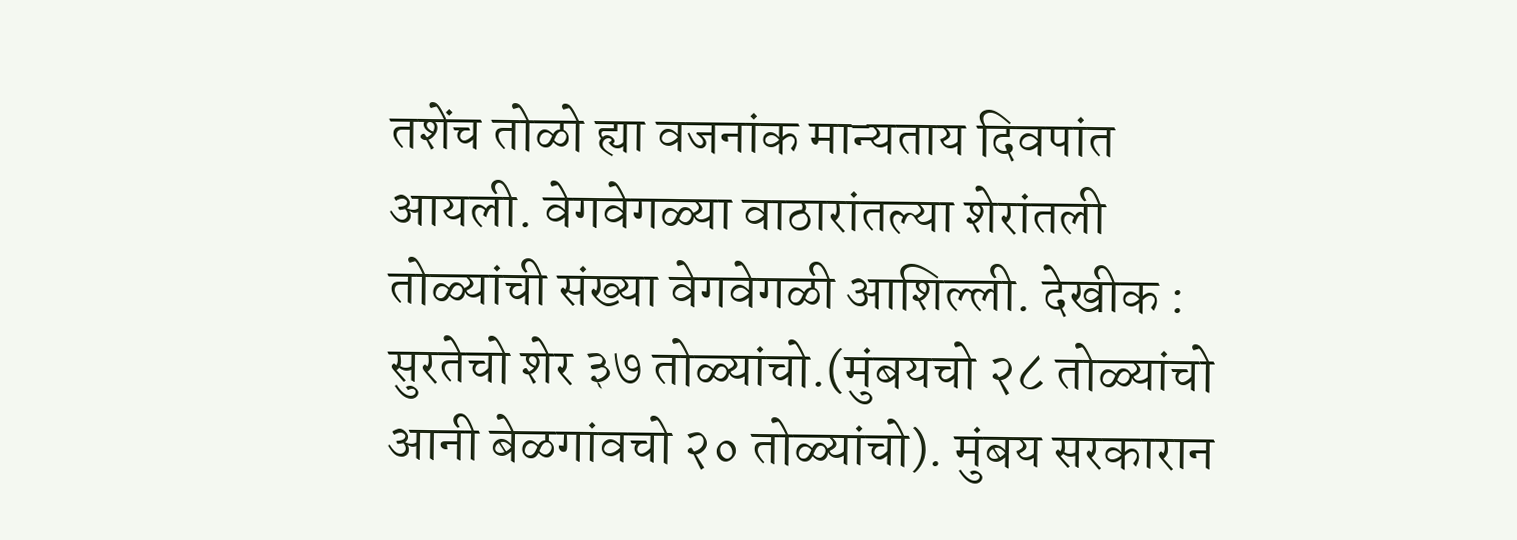तशेंच तोळो ह्या वजनांक मान्यताय दिवपांत आयली. वेगवेगळ्या वाठारांतल्या शेरांतली तोळ्यांची संख्या वेगवेगळी आशिल्ली. देखीक : सुरतेचो शेर ३७ तोळ्यांचो.(मुंबयचो २८ तोळ्यांचो आनी बेळगांवचो २० तोळ्यांचो). मुंबय सरकारान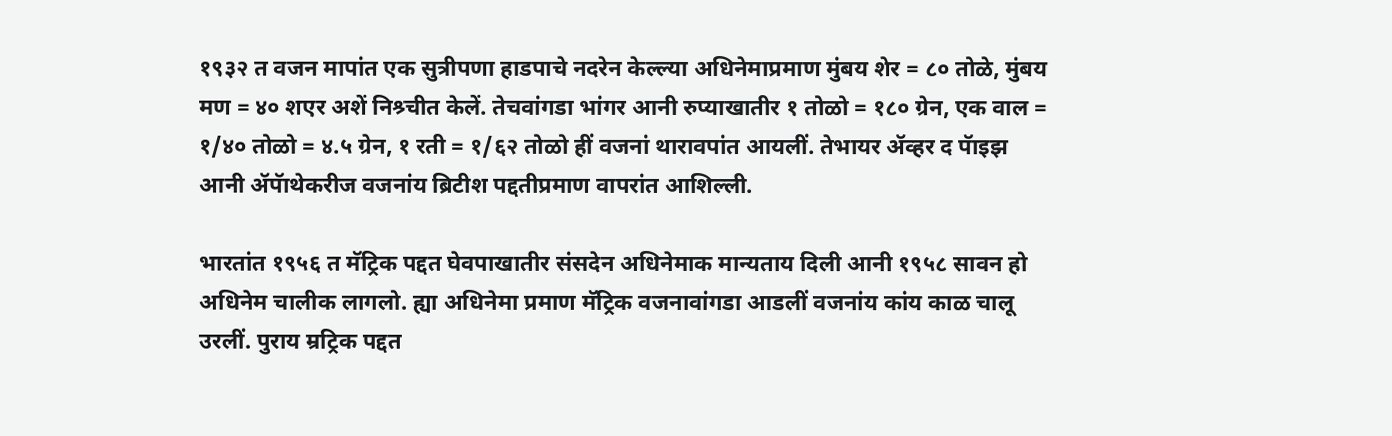१९३२ त वजन मापांत एक सुत्रीपणा हाडपाचे नदरेन केल्ल्या अधिनेमाप्रमाण मुंबय शेर = ८० तोळे, मुंबय मण = ४० शएर अशें निश्र्चीत केलें. तेचवांगडा भांगर आनी रुप्याखातीर १ तोळो = १८० ग्रेन, एक वाल = १/४० तोळो = ४.५ ग्रेन, १ रती = १/६२ तोळो हीं वजनां थारावपांत आयलीं. तेभायर ॲव्हर द पॅाइझ आनी ॲपॅाथेकरीज वजनांय ब्रिटीश पद्दतीप्रमाण वापरांत आशिल्ली.

भारतांत १९५६ त मॅट्रिक पद्दत घेवपाखातीर संसदेन अधिनेमाक मान्यताय दिली आनी १९५८ सावन हो अधिनेम चालीक लागलो. ह्या अधिनेमा प्रमाण मॅट्रिक वजनावांगडा आडलीं वजनांय कांय काळ चालू उरलीं. पुराय म्रट्रिक पद्दत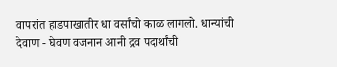वापरांत हाडपाखातीर धा वर्सांचो काळ लागलो. धान्यांची देवाण - घेवण वजनान आनी द्रव पदार्थांची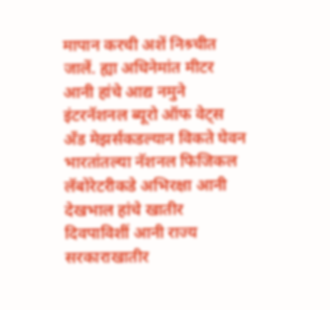मापान करची अशें निश्र्चीत जालें. ह्या अधिनेमांत मीटर आनी हांचे आद्य नमुने इंटरनॅशनल ब्यूरो ऑफ वेट्स अँड मेझर्सकडल्यान विकते घेवन भारतांतल्या नॅशनल फिजिकल लॅबोरेटरीकडे अभिरक्षा आनी देखभाल हांचे खातीर दिवपाविशीं आनी राज्य सरकाराखातीर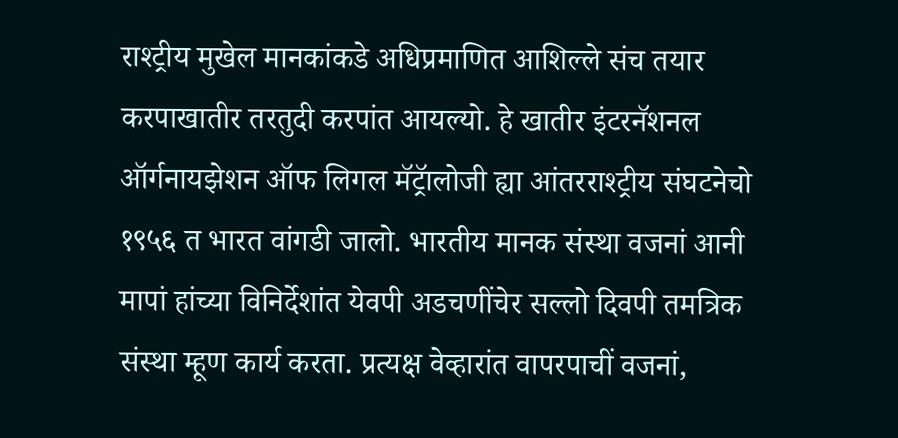राश्ट्रीय मुखेल मानकांकडे अधिप्रमाणित आशिल्ले संच तयार करपाखातीर तरतुदी करपांत आयल्यो. हे खातीर इंटरनॅशनल ऑर्गनायझेशन ऑफ लिगल मॅट्रॅालोजी ह्या आंतरराश्ट्रीय संघटनेचो १९५६ त भारत वांगडी जालो. भारतीय मानक संस्था वजनां आनी मापां हांच्या विनिर्देशांत येवपी अडचणींचेर सल्लो दिवपी तमत्रिक संस्था म्हूण कार्य करता. प्रत्यक्ष वेव्हारांत वापरपाचीं वजनां,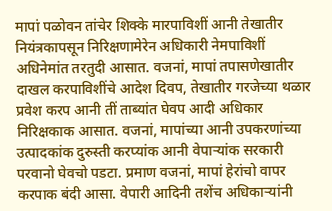मापां पळोवन तांचेर शिक्के मारपाविशीं आनी तेखातीर नियंत्रकापसून निरिक्षणामेरेन अधिकारी नेमपाविशीं अधिनेमांत तरतुदी आसात. वजनां, मापां तपासणेखातीर दाखल करपाविशींचे आदेश दिवप, तेखातीर गरजेच्या थळार प्रवेश करप आनी तीं ताब्यांत घेवप आदी अधिकार निरिक्षकाक आसात. वजनां, मापांच्या आनी उपकरणांच्या उत्पादकांक दुरुस्ती करप्यांक आनी वेपाऱ्यांक सरकारी परवानो घेवचो पडटा. प्रमाण वजनां, मापां हेरांचो वापर करपाक बंदी आसा. वेपारी आदिनी तशेंच अधिकाऱ्यांनी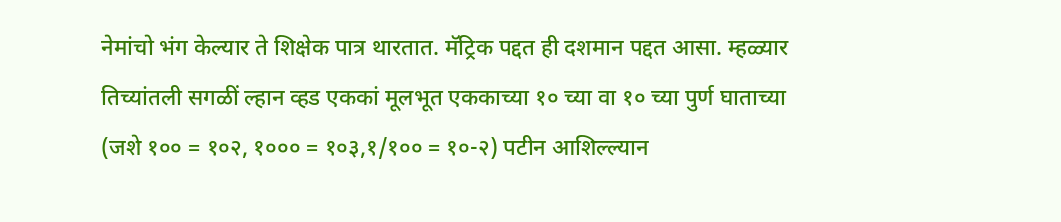नेमांचो भंग केल्यार ते शिक्षेक पात्र थारतात. मॅट्रिक पद्दत ही दशमान पद्दत आसा. म्हळ्यार तिच्यांतली सगळीं ल्हान व्हड एककां मूलभूत एककाच्या १० च्या वा १० च्या पुर्ण घाताच्या (जशे १०० = १०२, १००० = १०३,१/१०० = १०-२) पटीन आशिल्ल्यान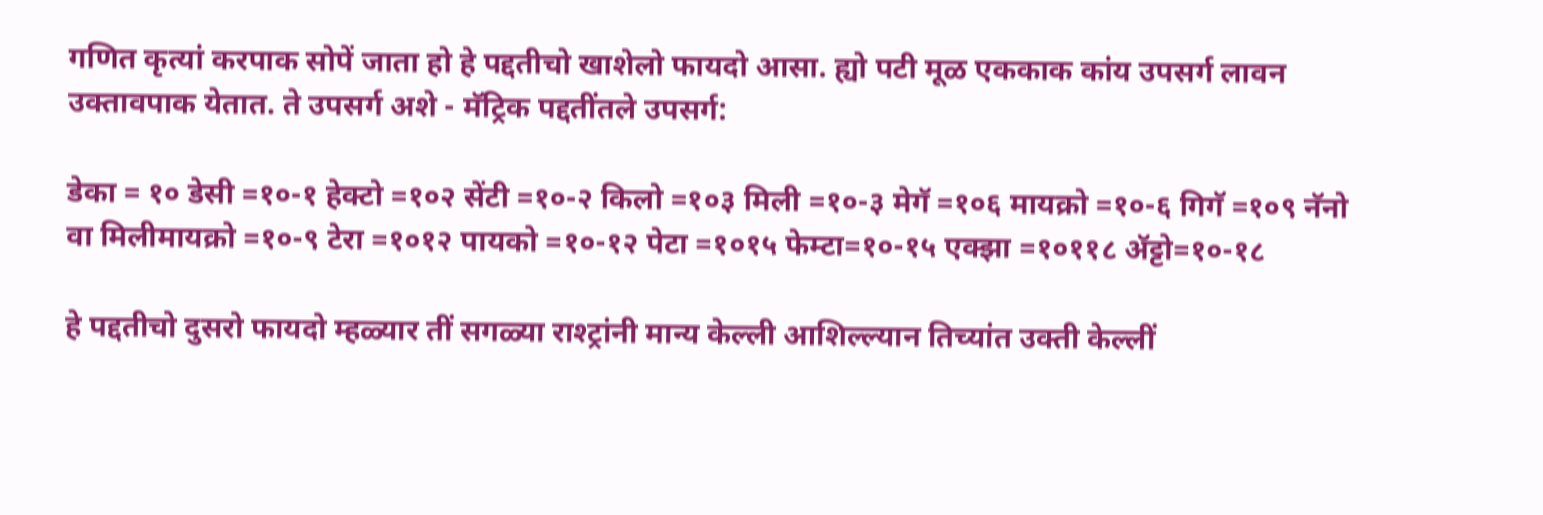गणित कृत्यां करपाक सोपें जाता हो हे पद्दतीचो खाशेलो फायदो आसा. ह्यो पटी मूळ एककाक कांय उपसर्ग लावन उक्तावपाक येतात. ते उपसर्ग अशे - मॅट्रिक पद्दतींतले उपसर्ग:

डेका = १० डेसी =१०-१ हेक्टो =१०२ सेंटी =१०-२ किलो =१०३ मिली =१०-३ मेगॅ =१०६ मायक्रो =१०-६ गिगॅ =१०९ नॅनो वा मिलीमायक्रो =१०-९ टेरा =१०१२ पायको =१०-१२ पेटा =१०१५ फेम्टा=१०-१५ एक्झा =१०११८ ॲट्टो=१०-१८

हे पद्दतीचो दुसरो फायदो म्हळ्यार तीं सगळ्या राश्ट्रांनी मान्य केल्ली आशिल्ल्यान तिच्यांत उक्ती केल्लीं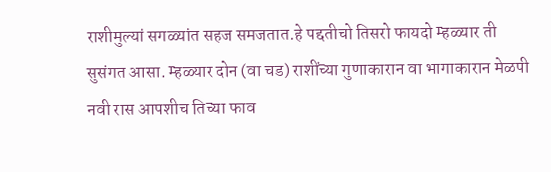राशीमुल्यां सगळ्यांत सहज समजतात.हे पद्दतीचो तिसरो फायदो म्हळ्यार ती सुसंगत आसा. म्हळ्यार दोन (वा चड) राशींच्या गुणाकारान वा भागाकारान मेळपी नवी रास आपशीच तिच्या फाव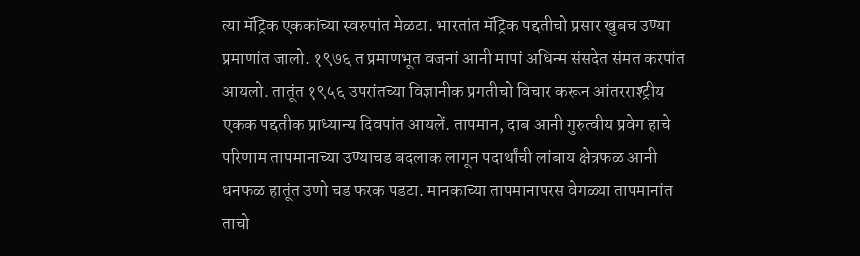त्या मॅट्रिक एककांच्या स्वरुपांत मेळटा. भारतांत मॅट्रिक पद्दतीचो प्रसार खुबच उण्या प्रमाणांत जालो. १९७६ त प्रमाणभूत वजनां आनी मापां अधिन्म संसदेत संमत करपांत आयलो. तातूंत १९५६ उपरांतच्या विज्ञानीक प्रगतीचो विचार करून आंतरराश्ट्रीय एकक पद्दतीक प्राध्यान्य दिवपांत आयलें. तापमान, दाब आनी गुरुत्वीय प्रवेग हाचे परिणाम तापमानाच्या उण्याचड बदलाक लागून पदार्थांची लांबाय क्षेत्रफळ आनी धनफळ हातूंत उणो चड फरक पडटा. मानकाच्या तापमानापरस वेगळ्या तापमानांत ताचो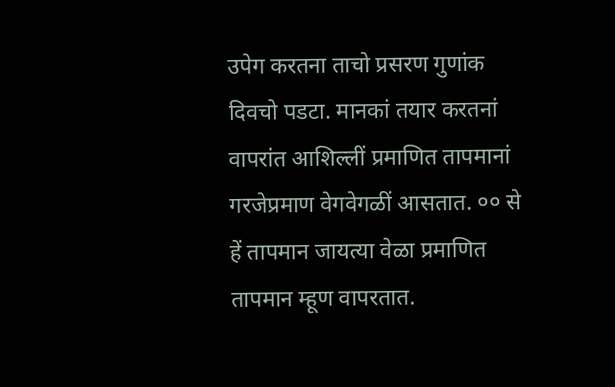उपेग करतना ताचो प्रसरण गुणांक दिवचो पडटा. मानकां तयार करतनां वापरांत आशिल्लीं प्रमाणित तापमानां गरजेप्रमाण वेगवेगळीं आसतात. ०० से हें तापमान जायत्या वेळा प्रमाणित तापमान म्हूण वापरतात.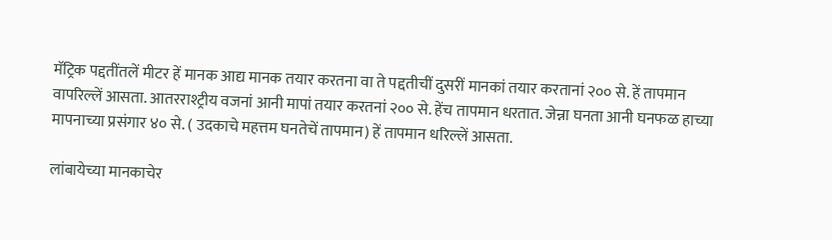मॅट्रिक पद्दतींतलें मीटर हें मानक आद्य मानक तयार करतना वा ते पद्दतीचीं दुसरीं मानकां तयार करतानां २०० से. हें तापमान वापरिल्लें आसता. आतरराश्ट्रीय वजनां आनी मापां तयार करतनां २०० से. हेंच तापमान धरतात. जेन्ना घनता आनी घनफळ हाच्या मापनाच्या प्रसंगार ४० से. ( उदकाचे महत्तम घनतेचें तापमान) हें तापमान धरिल्लें आसता.

लांबायेच्या मानकाचेर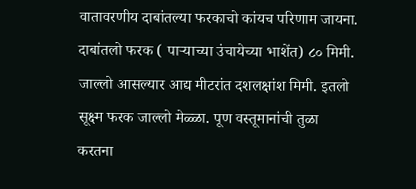वातावरणीय दाबांतल्या फरकाचो कांयच परिणाम जायना. दाबांतलो फरक ( पाऱ्याच्या उंचायेच्या भाशेंत) ८० मिमी. जाल्लो आसल्यार आद्य मीटरांत दशलक्षांश मिमी. इतलो सूक्ष्म फरक जाल्लो मेळ्ळा. पूण वस्तूमानांची तुळा करतना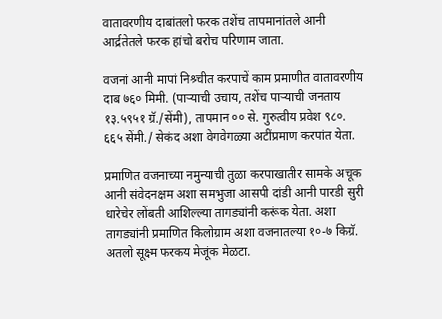वातावरणीय दाबांतलो फरक तशेंच तापमानांतले आनी आर्द्रतेतले फरक हांचो बरोच परिणाम जाता.

वजनां आनी मापां निश्र्चीत करपाचें काम प्रमाणीत वातावरणीय दाब ७६० मिमी. (पाऱ्याची उचाय, तशेंच पाऱ्याची जनताय १३.५९५१ ग्रॅ./सेंमी), तापमान ०० से. गुरुत्वीय प्रवेश ९८०. ६६५ सेंमी./ सेकंद अशा वेगवेगळ्या अटींप्रमाण करपांत येता.

प्रमाणित वजनाच्या नमुन्याची तुळा करपाखातीर सामके अचूक आनी संवेदनक्षम अशा समभुजा आसपी दांडी आनी पारडी सुरी धारेचेर लोंबती आशिल्ल्या तागड्यांनी करूंक येता. अशा तागड्यांनी प्रमाणित किलोग्राम अशा वजनातल्या १०-७ किग्रॅ. अतलो सूक्ष्म फरकय मेजूंक मेळटा.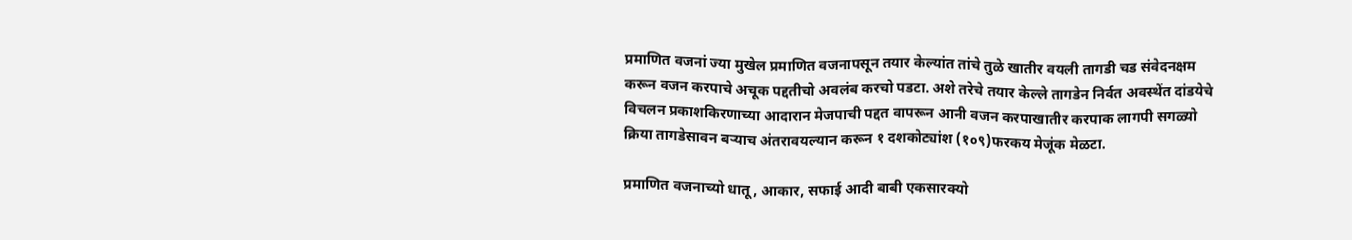प्रमाणित वजनां ज्या मुखेल प्रमाणित वजनापसून तयार केल्यांत तांचे तुळे खातीर वयली तागडी चड संवेदनक्षम करून वजन करपाचे अचूक पद्दतीचो अवलंब करचो पडटा. अशे तरेचे तयार केल्ले तागडेन निर्वत अवस्थेंत दांडयेचे विचलन प्रकाशकिरणाच्या आदारान मेजपाची पद्दत वापरून आनी वजन करपाखातीर करपाक लागपी सगळ्यो क्रिया तागडेसावन बऱ्याच अंतरावयल्यान करून १ दशकोट्यांश (१०९)फरकय मेजूंक मेळटा.

प्रमाणित वजनाच्यो धातू, आकार, सफाई आदी बाबी एकसारक्यो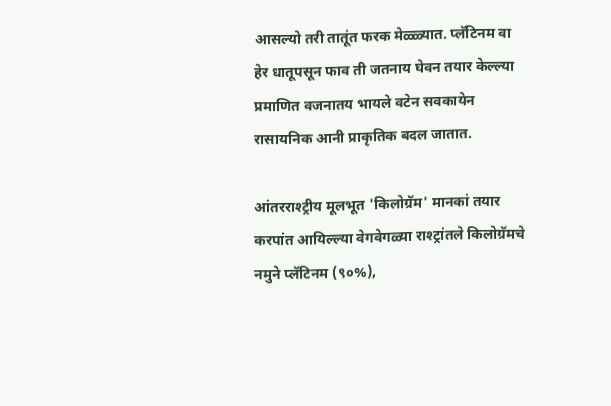आसल्यो तरी तातूंत फरक मेळ्ळ्यात. प्लॅटिनम वा हेर धातूपसून फाव ती जतनाय घेवन तयार केल्ल्या प्रमाणित वजनातय भायले वटेन सवकायेन रासायनिक आनी प्राकृतिक बदल जातात.

आंतरराश्ट्रीय मूलभूत 'किलोग्रॅम' मानकां तयार करपांत आयिल्ल्या वेगवेगळ्या राश्ट्रांतले किलोग्रॅमचे नमुने प्लॅटिनम (९०%),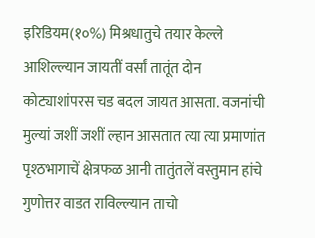इरिडियम(१०%) मिश्रधातुचे तयार केल्ले आशिल्ल्यान जायतीं वर्सां तातूंत दोन कोट्याशांपरस चड बदल जायत आसता. वजनांची मुल्यां जशीं जशीं ल्हान आसतात त्या त्या प्रमाणांत पृश्ठभागाचें क्षेत्रफळ आनी तातुंतलें वस्तुमान हांचे गुणोत्तर वाडत राविल्ल्यान ताचो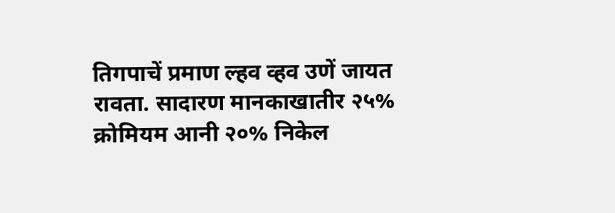तिगपाचें प्रमाण ल्हव व्हव उणें जायत रावता. सादारण मानकाखातीर २५% क्रोमियम आनी २०% निकेल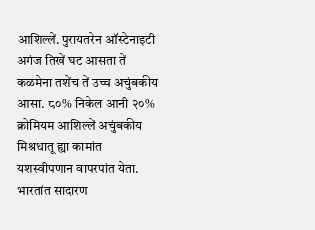आशिल्लें. पुरायतरेन ऑस्टेनाइटी अगंज तिखें घट आसता तें कळमेना तशेंच तें उच्च अचुंबकीय आसा. ८०% निकेल आनी २०% क्रोमियम आशिल्लें अचुंबकीय मिश्रधातू ह्या कामांत यशस्वीपणान वापरपांत येता. भारतांत सादारण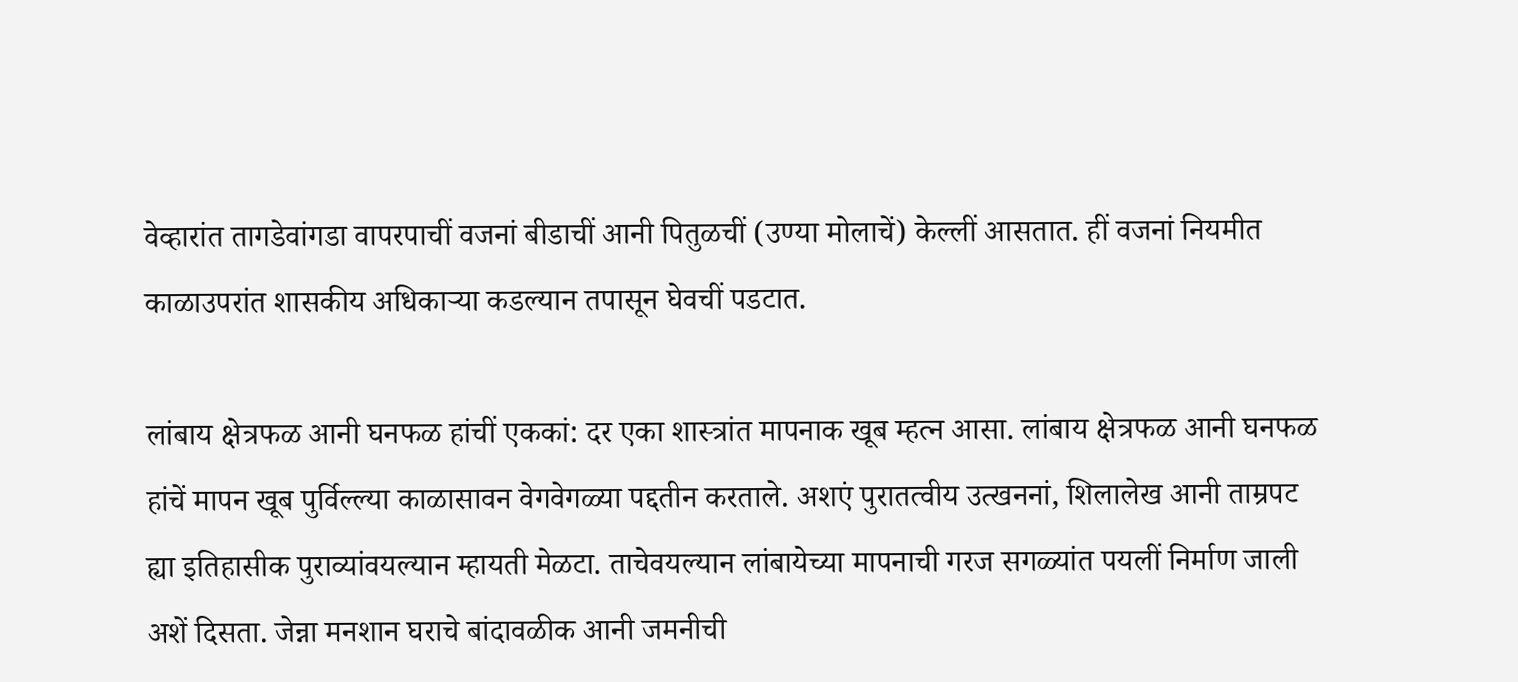वेव्हारांत तागडेवांगडा वापरपाचीं वजनां बीडाचीं आनी पितुळचीं (उण्या मोलाचें) केल्लीं आसतात. हीं वजनां नियमीत काळाउपरांत शासकीय अधिकाऱ्या कडल्यान तपासून घेवचीं पडटात.

लांबाय क्षेत्रफळ आनी घनफळ हांचीं एककां: दर एका शास्त्रांत मापनाक खूब म्हत्न आसा. लांबाय क्षेत्रफळ आनी घनफळ हांचें मापन खूब पुर्विल्ल्या काळासावन वेगवेगळ्या पद्दतीन करताले. अशएं पुरातत्वीय उत्खननां, शिलालेख आनी ताम्रपट ह्या इतिहासीक पुराव्यांवयल्यान म्हायती मेळटा. ताचेवयल्यान लांबायेच्या मापनाची गरज सगळ्यांत पयलीं निर्माण जाली अशें दिसता. जेन्ना मनशान घराचे बांदावळीक आनी जमनीची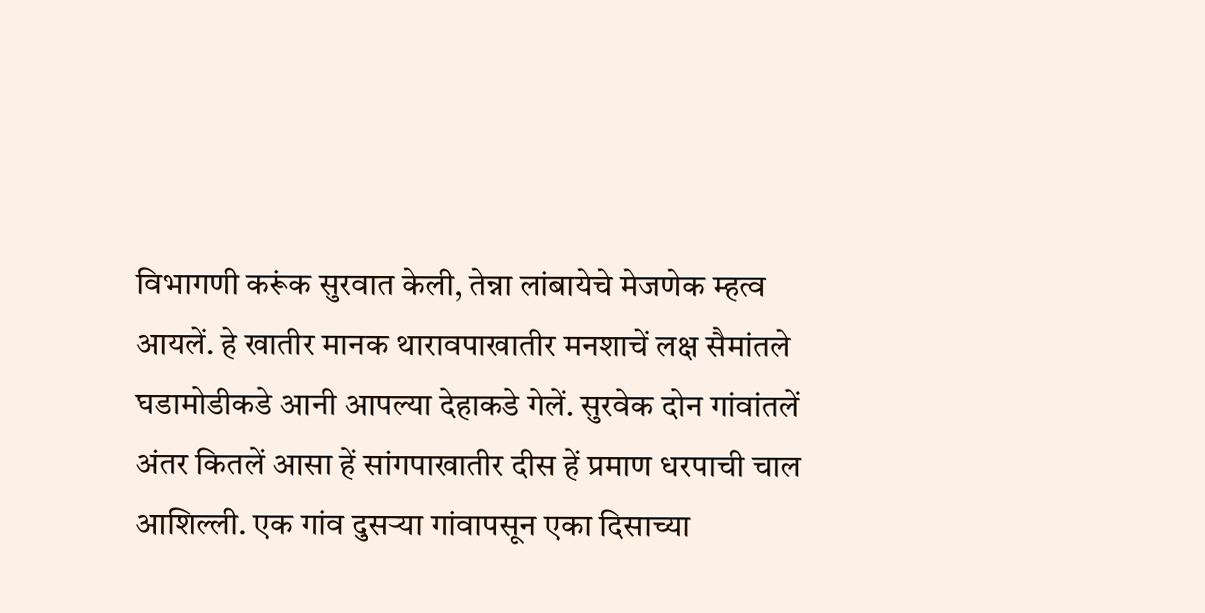विभागणी करूंक सुरवात केली, तेन्ना लांबायेचे मेजणेक म्हत्व आयलें. हे खातीर मानक थारावपाखातीर मनशाचें लक्ष सैमांतले घडामोडीकडे आनी आपल्या देहाकडे गेलें. सुरवेक दोन गांवांतलें अंतर कितलें आसा हें सांगपाखातीर दीस हें प्रमाण धरपाची चाल आशिल्ली. एक गांव दुसऱ्या गांवापसून एका दिसाच्या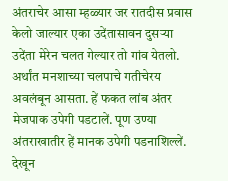अंतराचेर आसा म्हळ्यार जर रातदीस प्रवास केलो जाल्यार एका उदेंतासावन दुसऱ्या उदेंता मेरेन चलत गेल्यार तो गांव येतलो. अर्थांत मनशाच्या चलपाचे गतीचेरय अवलंबून आसता. हें फकत लांब अंतर मेजपाक उपेगी पडटालें. पूण उण्या अंतराखातीर हें मानक उपेगी पडनाशिल्लें. देखून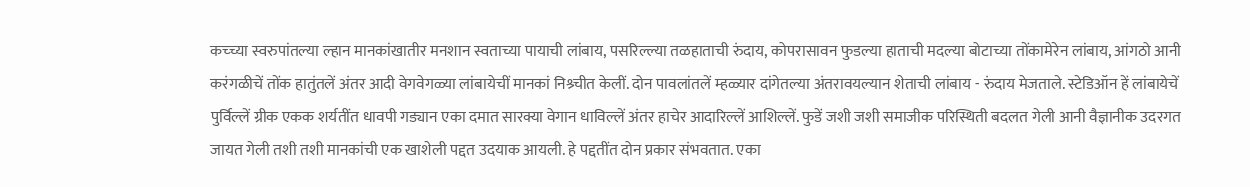कच्च्या स्वरुपांतल्या ल्हान मानकांखातीर मनशान स्वताच्या पायाची लांबाय, पसरिल्ल्या तळहाताची रुंदाय, कोपरासावन फुडल्या हाताची मदल्या बोटाच्या तोंकामेरेन लांबाय, आंगठो आनी करंगळीचें तोंक हातुंतलें अंतर आदी वेगवेगळ्या लांबायेचीं मानकां निश्र्चीत केलीं. दोन पावलांतलें म्हळ्यार दांगेतल्या अंतरावयल्यान शेताची लांबाय - रुंदाय मेजताले. स्टेडिऑन हें लांबायेचें पुर्विल्लें ग्रीक एकक शर्यतींत धावपी गड्यान एका दमात सारक्या वेगान धाविल्लें अंतर हाचेर आदारिल्लें आशिल्लें. फुडें जशी जशी समाजीक परिस्थिती बदलत गेली आनी वैज्ञानीक उदरगत जायत गेली तशी तशी मानकांची एक खाशेली पद्दत उदयाक आयली. हे पद्दतींत दोन प्रकार संभवतात. एका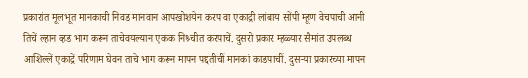प्रकारांत मूलभूत मानकाची निवड मानवान आपखोशयेन करप वा एकाद्री लांबाय सोंपी म्हूण वेचपाची आनी तिचें ल्हान व्हड भाग करून ताचेवयल्यान एकक निश्र्चीत करपाचें. दुसरो प्रकार म्हळ्यार सैमांत उपलब्ध आशिल्लें एकाद्रें परिणाम घेवन ताचे भाग करून मापन पद्दतीचीं मानकां काडपाचीं. दुसऱ्या प्रकारच्या मापन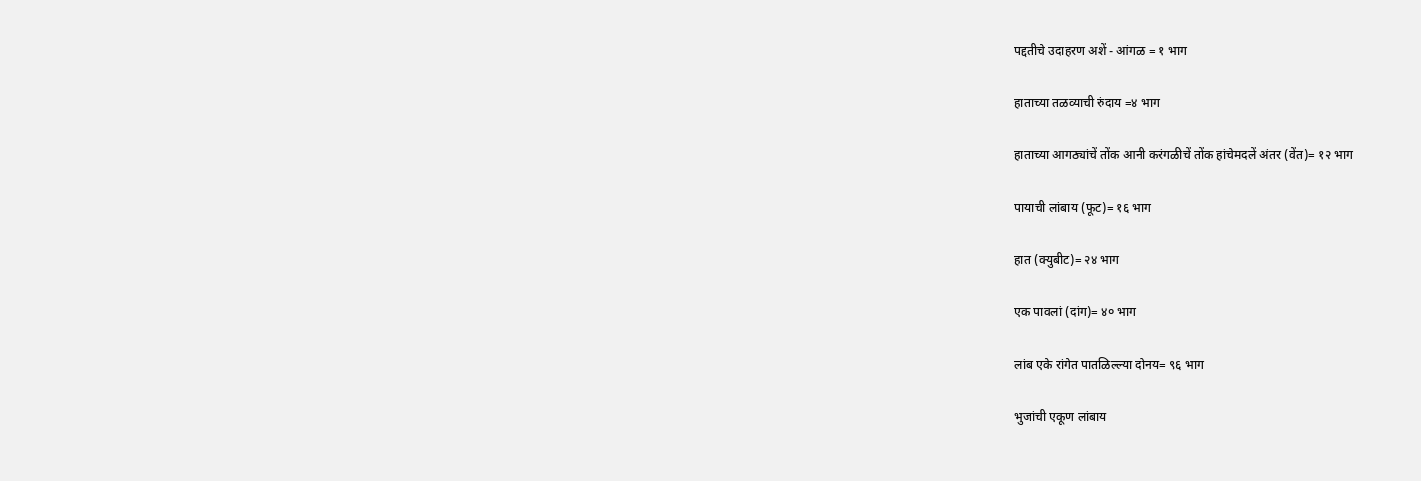पद्दतीचे उदाहरण अशें - आंगळ = १ भाग

हाताच्या तळव्याची रुंदाय =४ भाग

हाताच्या आगठ्यांचें तोंक आनी करंगळीचें तोंक हांचेमदलें अंतर (वेंत)= १२ भाग

पायाची लांबाय (फूट)= १६ भाग

हात (क्युबीट)= २४ भाग

एक पावलां (दांग)= ४० भाग

लांब एके रांगेत पातळिल्ल्या दोनय= ९६ भाग

भुजांची एकूण लांबाय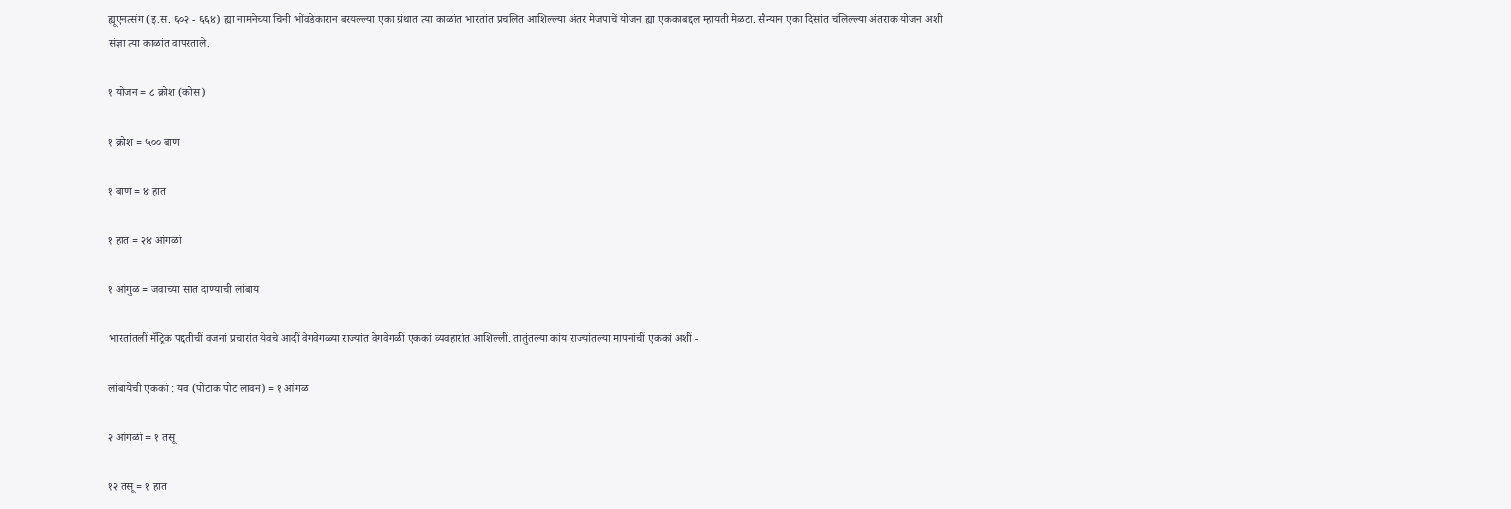ह्यूएनत्संग (इ.स. ६०२ - ६६४) ह्या नामनेच्या चिनी भोंवडेकारान बरयल्ल्या एका ग्रंथात त्या काळांत भारतांत प्रचलित आशिल्ल्या अंतर मेजपाचें योजन ह्या एककाबद्दल म्हायती मेळटा. सैन्यान एका दिसांत चलिल्ल्या अंतराक योजन अशी संज्ञा त्या काळांत वापरताले.

१ योजन = ८ क्रोश (कोस)

१ क्रोश = ५०० बाण

१ बाण = ४ हात

१ हात = २४ आंगळां

१ आंगुळ = जवाच्या सात दाण्याची लांबाय

भारतांतलीं मॅट्रिक पद्दतीचीं वजनां प्रचारांत येवचे आदीं वेगवेगळ्या राज्यांत वेगवेगळीं एककां व्यवहारांत आशिल्लीं. तातुंतल्या कांय राज्यांतल्या मापनांचीं एककां अशीं -

लांबायेची एककां : यव (पोटाक पोट लावन) = १ आंगळ

२ आंगळां = १ तसू

१२ तसू = १ हात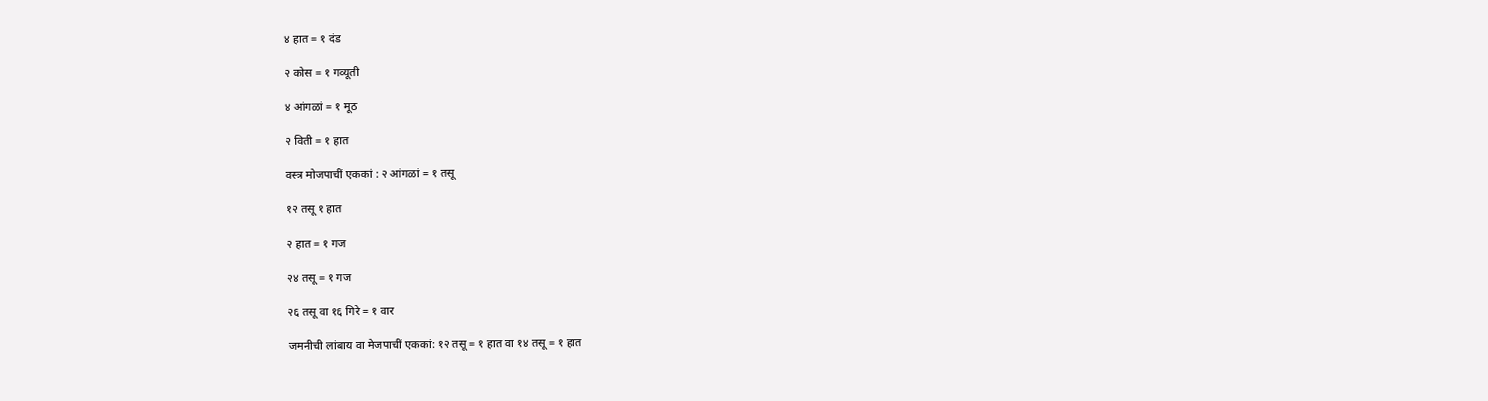४ हात = १ दंड

२ कोस = १ गव्यूती

४ आंगळां = १ मूठ

२ विती = १ हात

वस्त्र मोजपाचीं एककां : २ आंगळां = १ तसू

१२ तसू १ हात

२ हात = १ गज

२४ तसू = १ गज

२६ तसू वा १६ गिरे = १ वार

जमनीची लांबाय वा मेजपाचीं एककां: १२ तसू = १ हात वा १४ तसू = १ हात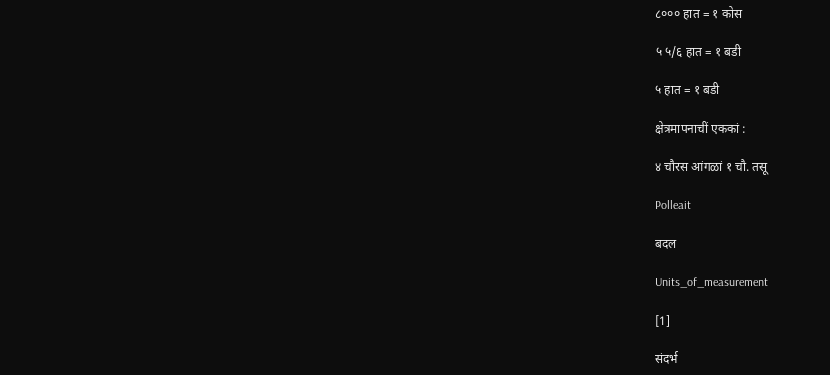८००० हात = १ कोस

५ ५/६ हात = १ बडी

५ हात = १ बडी

क्षेत्रमापनाचीं एककां :

४ चौरस आंगळां १ चौ. तसू

Polleait

बदल

Units_of_measurement

[1]

संदर्भ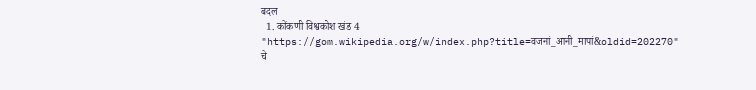बदल
  1. कोंकणी विश्वकोश खंड 4
"https://gom.wikipedia.org/w/index.php?title=वजनां_आनी_मापां&oldid=202270" चे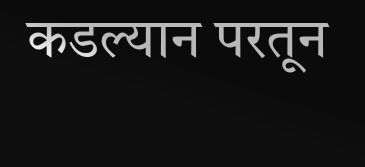कडल्यान परतून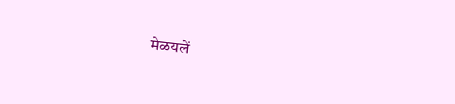मेळयलें